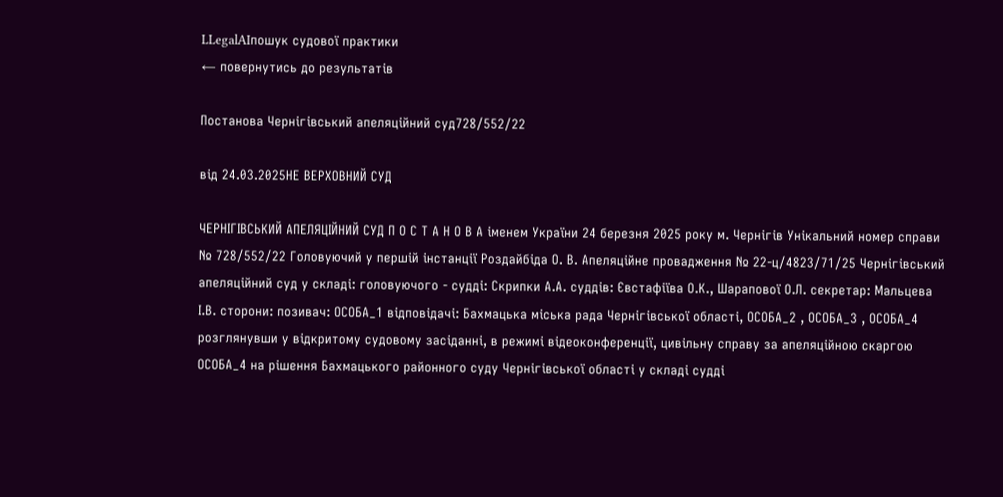LLegalAIпошук судової практики
← повернутись до результатів

Постанова Чернігівський апеляційний суд728/552/22

від 24.03.2025НЕ ВЕРХОВНИЙ СУД

ЧЕРНІГІВСЬКИЙ АПЕЛЯЦІЙНИЙ СУД П О С Т А Н О В А іменем України 24 березня 2025 року м. Чернігів Унікальний номер справи № 728/552/22 Головуючий у першій інстанції Роздайбіда О. В. Апеляційне провадження № 22-ц/4823/71/25 Чернігівський апеляційний суд у складі: головуючого - судді: Скрипки А.А. суддів: Євстафіїва О.К., Шарапової О.Л. секретар: Мальцева І.В. сторони: позивач: ОСОБА_1 відповідачі: Бахмацька міська рада Чернігівської області, ОСОБА_2 , ОСОБА_3 , ОСОБА_4 розглянувши у відкритому судовому засіданні, в режимі відеоконференції, цивільну справу за апеляційною скаргою ОСОБА_4 на рішення Бахмацького районного суду Чернігівської області у складі судді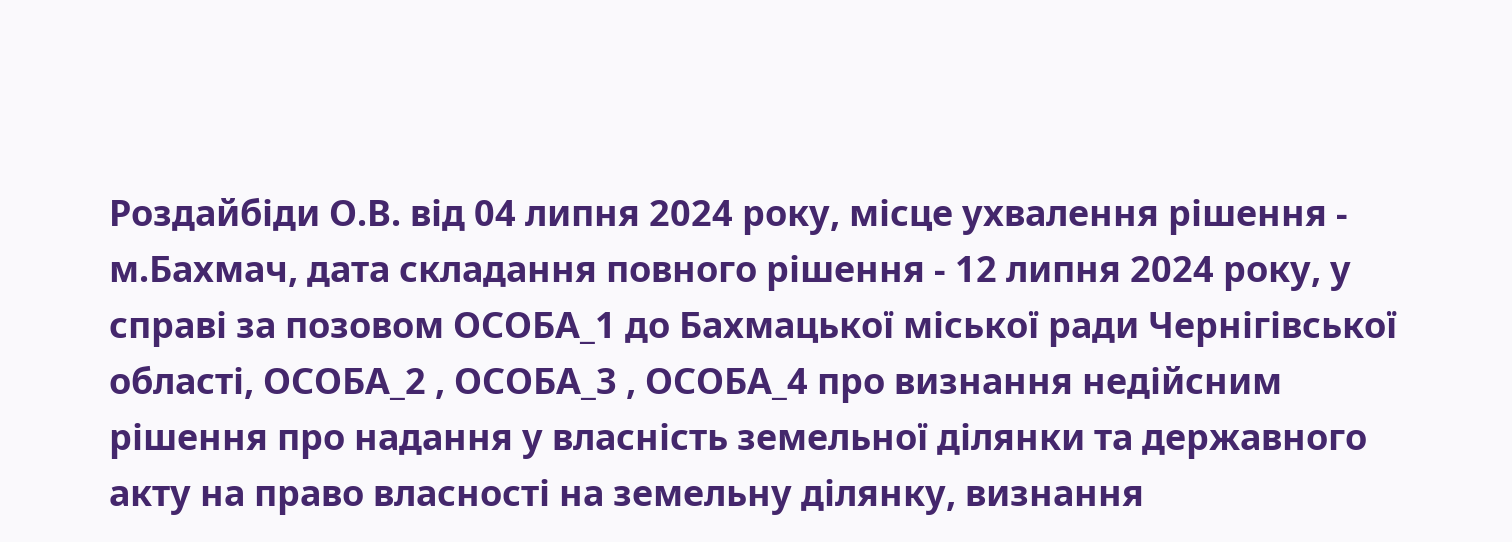Роздайбіди О.В. від 04 липня 2024 року, місце ухвалення рішення - м.Бахмач, дата складання повного рішення - 12 липня 2024 року, у справі за позовом ОСОБА_1 до Бахмацької міської ради Чернігівської області, ОСОБА_2 , ОСОБА_3 , ОСОБА_4 про визнання недійсним рішення про надання у власність земельної ділянки та державного акту на право власності на земельну ділянку, визнання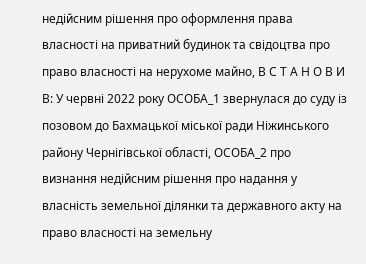недійсним рішення про оформлення права власності на приватний будинок та свідоцтва про право власності на нерухоме майно, В С Т А Н О В И В: У червні 2022 року ОСОБА_1 звернулася до суду із позовом до Бахмацької міської ради Ніжинського району Чернігівської області, ОСОБА_2 про визнання недійсним рішення про надання у власність земельної ділянки та державного акту на право власності на земельну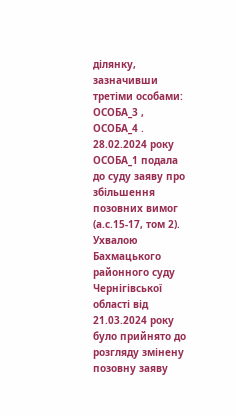ділянку, зазначивши третіми особами: ОСОБА_3 , ОСОБА_4 . 28.02.2024 року ОСОБА_1 подала до суду заяву про збільшення позовних вимог (а.с.15-17, том 2). Ухвалою Бахмацького районного суду Чернігівської області від 21.03.2024 року було прийнято до розгляду змінену позовну заяву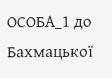ОСОБА_1 до Бахмацької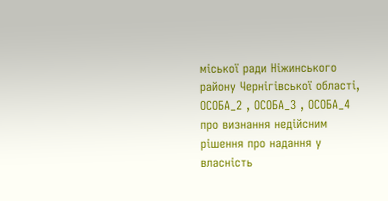міської ради Ніжинського району Чернігівської області, ОСОБА_2 , ОСОБА_3 , ОСОБА_4 про визнання недійсним рішення про надання у власність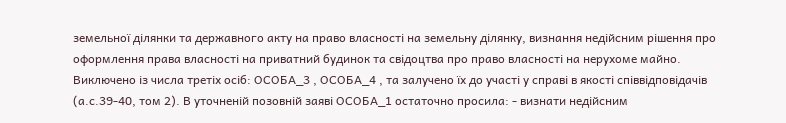земельної ділянки та державного акту на право власності на земельну ділянку, визнання недійсним рішення про оформлення права власності на приватний будинок та свідоцтва про право власності на нерухоме майно. Виключено із числа третіх осіб: ОСОБА_3 , ОСОБА_4 , та залучено їх до участі у справі в якості співвідповідачів (а.с.39-40, том 2). В уточненій позовній заяві ОСОБА_1 остаточно просила: - визнати недійсним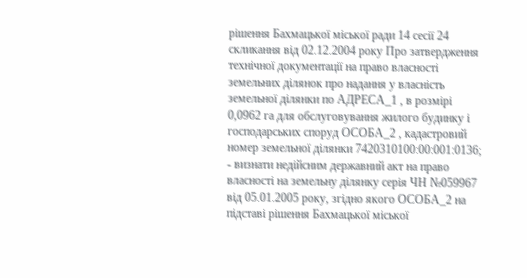рішення Бахмацької міської ради 14 сесії 24 скликання від 02.12.2004 року Про затвердження технічної документації на право власності земельних ділянок про надання у власність земельної ділянки по АДРЕСА_1 , в розмірі 0,0962 га для обслуговування жилого будинку і господарських споруд ОСОБА_2 , кадастровий номер земельної ділянки 7420310100:00:001:0136; - визнати недійсним державний акт на право власності на земельну ділянку серія ЧН №059967 від 05.01.2005 року, згідно якого ОСОБА_2 на підставі рішення Бахмацької міської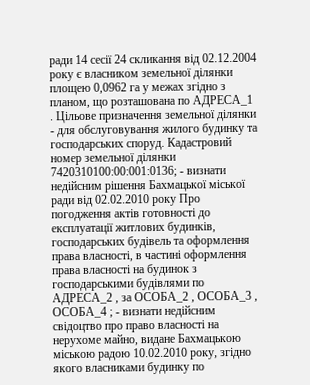ради 14 сесії 24 скликання від 02.12.2004 року є власником земельної ділянки площею 0,0962 га у межах згідно з планом, що розташована по АДРЕСА_1 . Цільове призначення земельної ділянки - для обслуговування жилого будинку та господарських споруд. Кадастровий номер земельної ділянки 7420310100:00:001:0136; - визнати недійсним рішення Бахмацької міської ради від 02.02.2010 року Про погодження актів готовності до експлуатації житлових будинків, господарських будівель та оформлення права власності, в частині оформлення права власності на будинок з господарськими будівлями по АДРЕСА_2 , за ОСОБА_2 , ОСОБА_3 , ОСОБА_4 ; - визнати недійсним свідоцтво про право власності на нерухоме майно, видане Бахмацькою міською радою 10.02.2010 року, згідно якого власниками будинку по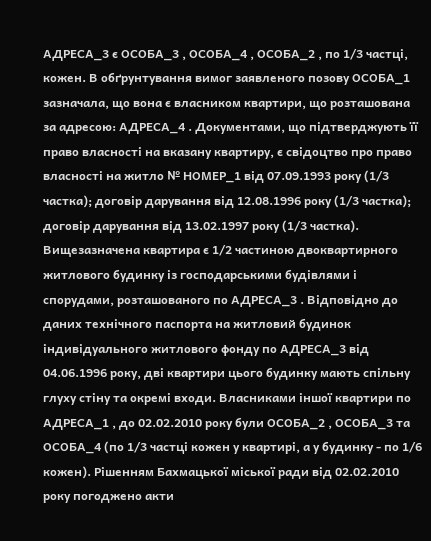АДРЕСА_3 є ОСОБА_3 , ОСОБА_4 , ОСОБА_2 , по 1/3 частці, кожен. В обґрунтування вимог заявленого позову ОСОБА_1 зазначала, що вона є власником квартири, що розташована за адресою: АДРЕСА_4 . Документами, що підтверджують її право власності на вказану квартиру, є свідоцтво про право власності на житло № НОМЕР_1 від 07.09.1993 року (1/3 частка); договір дарування від 12.08.1996 року (1/3 частка); договір дарування від 13.02.1997 року (1/3 частка). Вищезазначена квартира є 1/2 частиною двоквартирного житлового будинку із господарськими будівлями і спорудами, розташованого по АДРЕСА_3 . Відповідно до даних технічного паспорта на житловий будинок індивідуального житлового фонду по АДРЕСА_3 від 04.06.1996 року, дві квартири цього будинку мають спільну глуху стіну та окремі входи. Власниками іншої квартири по АДРЕСА_1 , до 02.02.2010 року були ОСОБА_2 , ОСОБА_3 та ОСОБА_4 (по 1/3 частці кожен у квартирі, а у будинку - по 1/6 кожен). Рішенням Бахмацької міської ради від 02.02.2010 року погоджено акти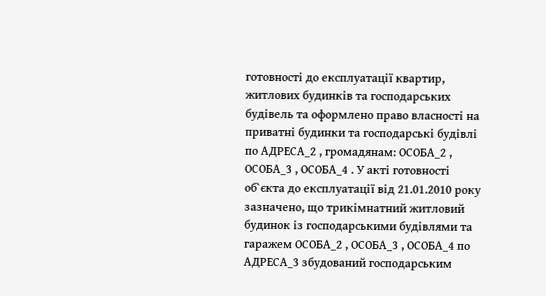готовності до експлуатації квартир, житлових будинків та господарських будівель та оформлено право власності на приватні будинки та господарські будівлі по АДРЕСА_2 , громадянам: ОСОБА_2 , ОСОБА_3 , ОСОБА_4 . У акті готовності об`єкта до експлуатації від 21.01.2010 року зазначено, що трикімнатний житловий будинок із господарськими будівлями та гаражем ОСОБА_2 , ОСОБА_3 , ОСОБА_4 по АДРЕСА_3 збудований господарським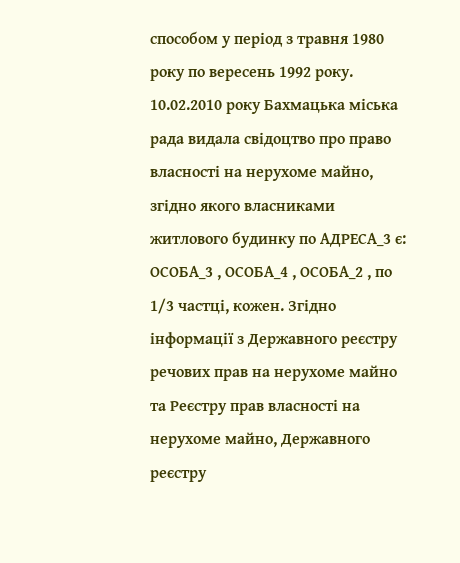способом у період з травня 1980 року по вересень 1992 року. 10.02.2010 року Бахмацька міська рада видала свідоцтво про право власності на нерухоме майно, згідно якого власниками житлового будинку по АДРЕСА_3 є: ОСОБА_3 , ОСОБА_4 , ОСОБА_2 , по 1/3 частці, кожен. Згідно інформації з Державного реєстру речових прав на нерухоме майно та Реєстру прав власності на нерухоме майно, Державного реєстру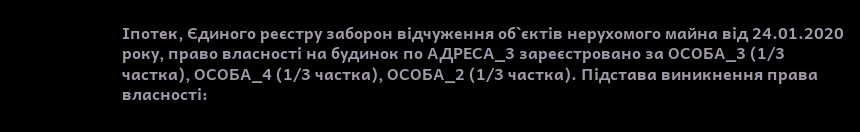Іпотек, Єдиного реєстру заборон відчуження об`єктів нерухомого майна від 24.01.2020 року, право власності на будинок по АДРЕСА_3 зареєстровано за ОСОБА_3 (1/3 частка), ОСОБА_4 (1/3 частка), ОСОБА_2 (1/3 частка). Підстава виникнення права власності: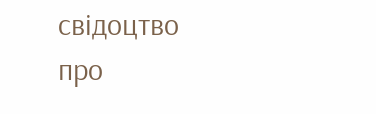свідоцтво про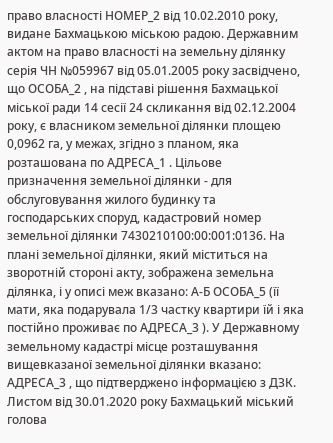право власності НОМЕР_2 від 10.02.2010 року, видане Бахмацькою міською радою. Державним актом на право власності на земельну ділянку серія ЧН №059967 від 05.01.2005 року засвідчено, що ОСОБА_2 , на підставі рішення Бахмацької міської ради 14 сесії 24 скликання від 02.12.2004 року, є власником земельної ділянки площею 0,0962 га, у межах, згідно з планом, яка розташована по АДРЕСА_1 . Цільове призначення земельної ділянки - для обслуговування жилого будинку та господарських споруд, кадастровий номер земельної ділянки 7430210100:00:001:0136. На плані земельної ділянки, який міститься на зворотній стороні акту, зображена земельна ділянка, і у описі меж вказано: А-Б ОСОБА_5 (її мати, яка подарувала 1/3 частку квартири їй і яка постійно проживає по АДРЕСА_3 ). У Державному земельному кадастрі місце розташування вищевказаної земельної ділянки вказано: АДРЕСА_3 , що підтверджено інформацією з ДЗК. Листом від 30.01.2020 року Бахмацький міський голова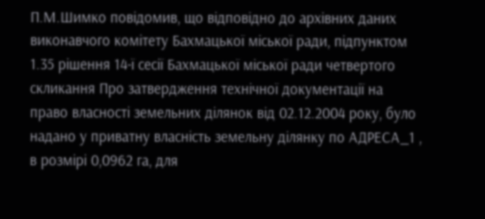П.М.Шимко повідомив, що відповідно до архівних даних виконавчого комітету Бахмацької міської ради, підпунктом 1.35 рішення 14-ї сесії Бахмацької міської ради четвертого скликання Про затвердження технічної документації на право власності земельних ділянок від 02.12.2004 року, було надано у приватну власність земельну ділянку по АДРЕСА_1 , в розмірі 0,0962 га, для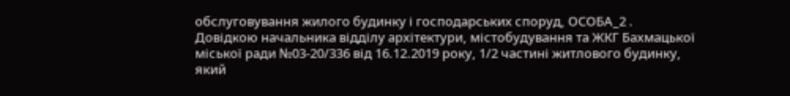обслуговування жилого будинку і господарських споруд, ОСОБА_2 . Довідкою начальника відділу архітектури, містобудування та ЖКГ Бахмацької міської ради №03-20/336 від 16.12.2019 року, 1/2 частині житлового будинку, який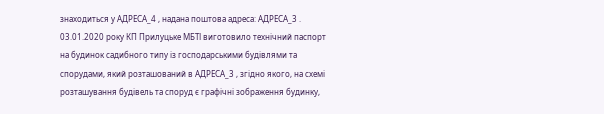знаходиться у АДРЕСА_4 , надана поштова адреса: АДРЕСА_3 . 03.01.2020 року КП Прилуцьке МБТІ виготовило технічний паспорт на будинок садибного типу із господарськими будівлями та спорудами, який розташований в АДРЕСА_3 , згідно якого, на схемі розташування будівель та споруд є графічні зображення будинку,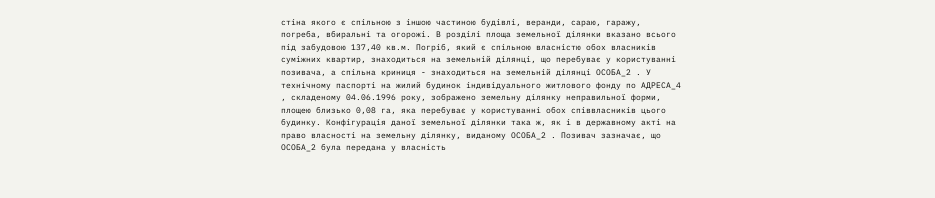стіна якого є спільною з іншою частиною будівлі, веранди, сараю, гаражу, погреба, вбиральні та огорожі. В розділі площа земельної ділянки вказано всього під забудовою 137,40 кв.м. Погріб, який є спільною власністю обох власників суміжних квартир, знаходиться на земельній ділянці, що перебуває у користуванні позивача, а спільна криниця - знаходиться на земельній ділянці ОСОБА_2 . У технічному паспорті на жилий будинок індивідуального житлового фонду по АДРЕСА_4 , складеному 04.06.1996 року, зображено земельну ділянку неправильної форми, площею близько 0,08 га, яка перебуває у користуванні обох співвласників цього будинку. Конфігурація даної земельної ділянки така ж, як і в державному акті на право власності на земельну ділянку, виданому ОСОБА_2 . Позивач зазначає, що ОСОБА_2 була передана у власність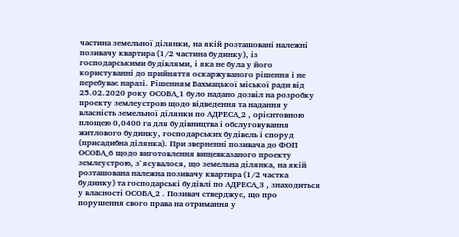частина земельної ділянки, на якій розташовані належні позивачу квартира (1/2 частина будинку), із господарськими будівлями, і яка не була у його користуванні до прийняття оскаржуваного рішення і не перебуває наразі. Рішенням Бахмацької міської ради від 25.02.2020 року ОСОБА_1 було надано дозвіл на розробку проекту землеустрою щодо відведення та надання у власність земельної ділянки по АДРЕСА_2 , орієнтовною площею 0,0400 га для будівництва і обслуговування житлового будинку, господарських будівель і споруд (присадибна ділянка). При зверненні позивача до ФОП ОСОБА_6 щодо виготовлення вищевказаного проекту землеустрою, з`ясувалося, що земельна ділянка, на якій розташована належна позивачу квартира (1/2 частка будинку) та господарські будівлі по АДРЕСА_3 , знаходиться у власності ОСОБА_2 . Позивач стверджує, що про порушення свого права на отримання у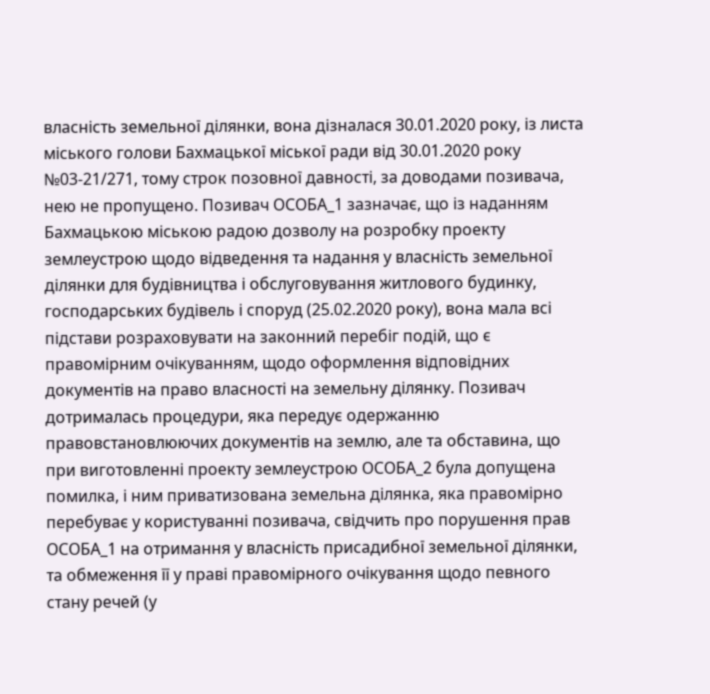власність земельної ділянки, вона дізналася 30.01.2020 року, із листа міського голови Бахмацької міської ради від 30.01.2020 року №03-21/271, тому строк позовної давності, за доводами позивача, нею не пропущено. Позивач ОСОБА_1 зазначає, що із наданням Бахмацькою міською радою дозволу на розробку проекту землеустрою щодо відведення та надання у власність земельної ділянки для будівництва і обслуговування житлового будинку, господарських будівель і споруд (25.02.2020 року), вона мала всі підстави розраховувати на законний перебіг подій, що є правомірним очікуванням, щодо оформлення відповідних документів на право власності на земельну ділянку. Позивач дотрималась процедури, яка передує одержанню правовстановлюючих документів на землю, але та обставина, що при виготовленні проекту землеустрою ОСОБА_2 була допущена помилка, і ним приватизована земельна ділянка, яка правомірно перебуває у користуванні позивача, свідчить про порушення прав ОСОБА_1 на отримання у власність присадибної земельної ділянки, та обмеження її у праві правомірного очікування щодо певного стану речей (у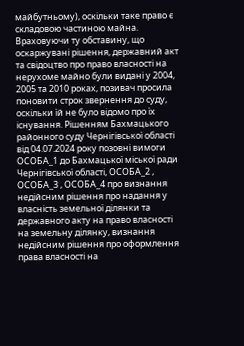майбутньому), оскільки таке право є складовою частиною майна. Враховуючи ту обставину, що оскаржувані рішення, державний акт та свідоцтво про право власності на нерухоме майно були видані у 2004, 2005 та 2010 роках, позивач просила поновити строк звернення до суду, оскільки їй не було відомо про їх існування. Рішенням Бахмацького районного суду Чернігівської області від 04.07.2024 року позовні вимоги ОСОБА_1 до Бахмацької міської ради Чернігівської області, ОСОБА_2 , ОСОБА_3 , ОСОБА_4 про визнання недійсним рішення про надання у власність земельної ділянки та державного акту на право власності на земельну ділянку, визнання недійсним рішення про оформлення права власності на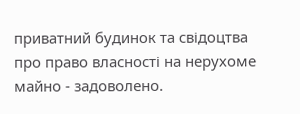приватний будинок та свідоцтва про право власності на нерухоме майно - задоволено.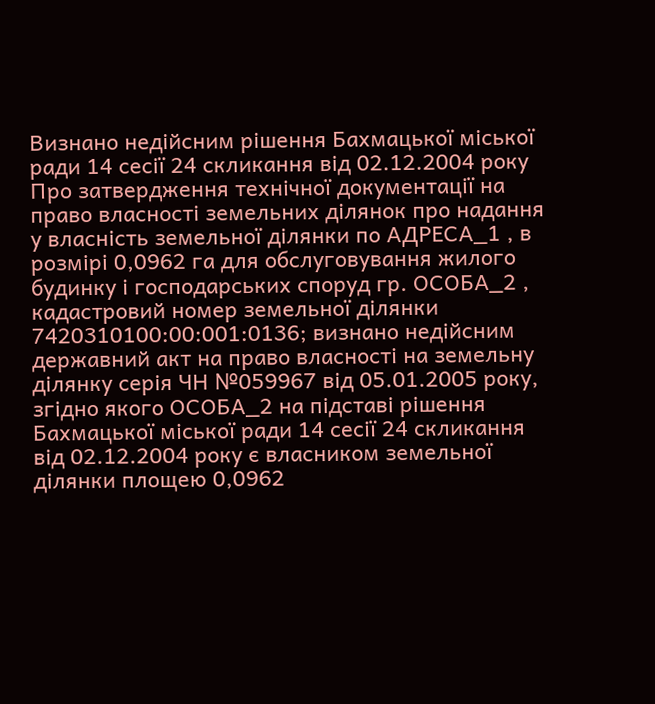Визнано недійсним рішення Бахмацької міської ради 14 сесії 24 скликання від 02.12.2004 року Про затвердження технічної документації на право власності земельних ділянок про надання у власність земельної ділянки по АДРЕСА_1 , в розмірі 0,0962 га для обслуговування жилого будинку і господарських споруд гр. ОСОБА_2 , кадастровий номер земельної ділянки 7420310100:00:001:0136; визнано недійсним державний акт на право власності на земельну ділянку серія ЧН №059967 від 05.01.2005 року, згідно якого ОСОБА_2 на підставі рішення Бахмацької міської ради 14 сесії 24 скликання від 02.12.2004 року є власником земельної ділянки площею 0,0962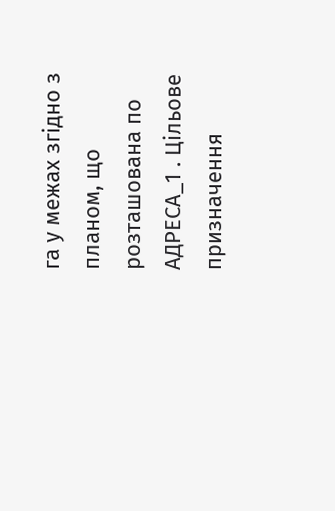га у межах згідно з планом, що розташована по АДРЕСА_1 . Цільове призначення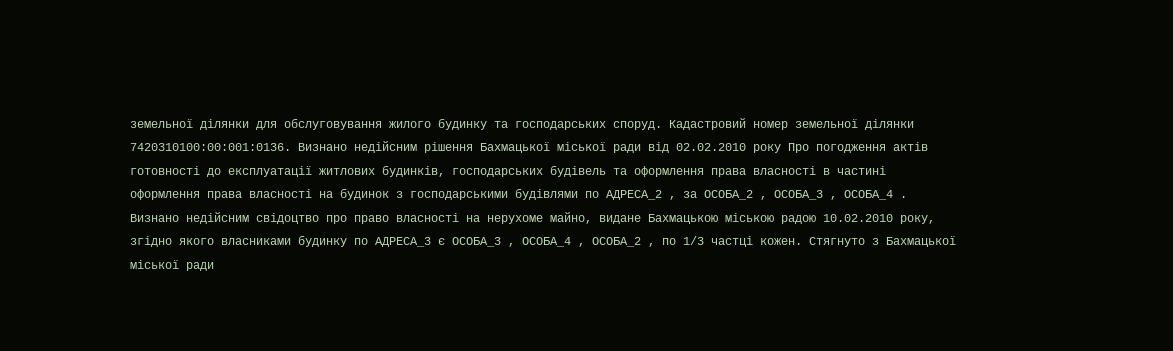земельної ділянки для обслуговування жилого будинку та господарських споруд. Кадастровий номер земельної ділянки 7420310100:00:001:0136. Визнано недійсним рішення Бахмацької міської ради від 02.02.2010 року Про погодження актів готовності до експлуатації житлових будинків, господарських будівель та оформлення права власності в частині оформлення права власності на будинок з господарськими будівлями по АДРЕСА_2 , за ОСОБА_2 , ОСОБА_3 , ОСОБА_4 . Визнано недійсним свідоцтво про право власності на нерухоме майно, видане Бахмацькою міською радою 10.02.2010 року, згідно якого власниками будинку по АДРЕСА_3 є ОСОБА_3 , ОСОБА_4 , ОСОБА_2 , по 1/3 частці кожен. Стягнуто з Бахмацької міської ради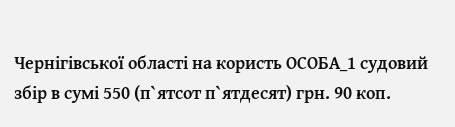Чернігівської області на користь ОСОБА_1 судовий збір в сумі 550 (п`ятсот п`ятдесят) грн. 90 коп.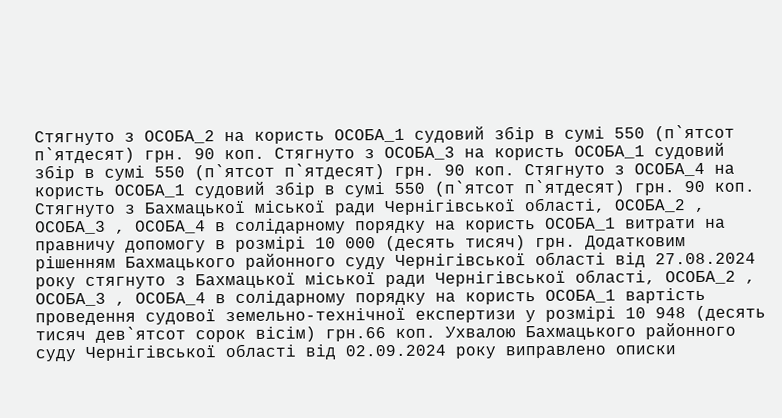Стягнуто з ОСОБА_2 на користь ОСОБА_1 судовий збір в сумі 550 (п`ятсот п`ятдесят) грн. 90 коп. Стягнуто з ОСОБА_3 на користь ОСОБА_1 судовий збір в сумі 550 (п`ятсот п`ятдесят) грн. 90 коп. Стягнуто з ОСОБА_4 на користь ОСОБА_1 судовий збір в сумі 550 (п`ятсот п`ятдесят) грн. 90 коп. Стягнуто з Бахмацької міської ради Чернігівської області, ОСОБА_2 , ОСОБА_3 , ОСОБА_4 в солідарному порядку на користь ОСОБА_1 витрати на правничу допомогу в розмірі 10 000 (десять тисяч) грн. Додатковим рішенням Бахмацького районного суду Чернігівської області від 27.08.2024 року стягнуто з Бахмацької міської ради Чернігівської області, ОСОБА_2 , ОСОБА_3 , ОСОБА_4 в солідарному порядку на користь ОСОБА_1 вартість проведення судової земельно-технічної експертизи у розмірі 10 948 (десять тисяч дев`ятсот сорок вісім) грн.66 коп. Ухвалою Бахмацького районного суду Чернігівської області від 02.09.2024 року виправлено описки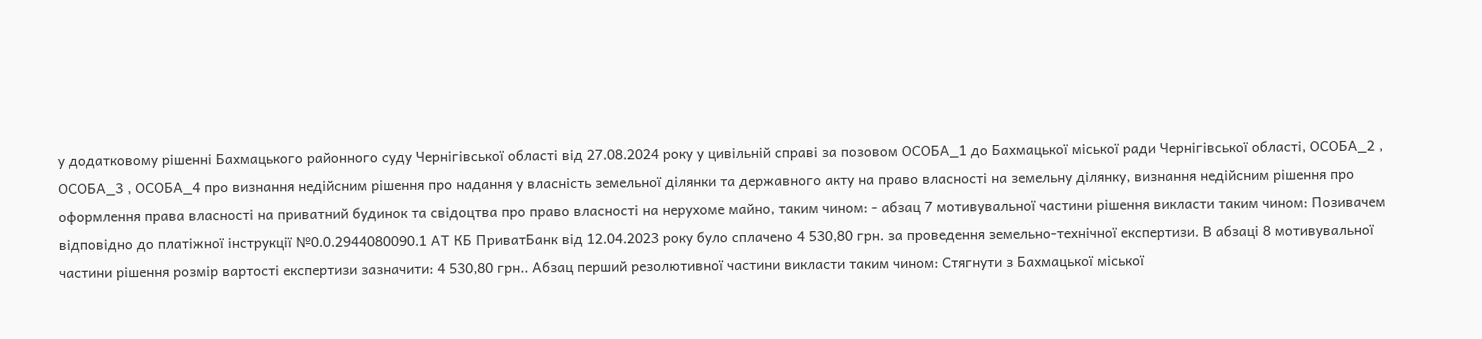у додатковому рішенні Бахмацького районного суду Чернігівської області від 27.08.2024 року у цивільній справі за позовом ОСОБА_1 до Бахмацької міської ради Чернігівської області, ОСОБА_2 , ОСОБА_3 , ОСОБА_4 про визнання недійсним рішення про надання у власність земельної ділянки та державного акту на право власності на земельну ділянку, визнання недійсним рішення про оформлення права власності на приватний будинок та свідоцтва про право власності на нерухоме майно, таким чином: - абзац 7 мотивувальної частини рішення викласти таким чином: Позивачем відповідно до платіжної інструкції №0.0.2944080090.1 АТ КБ ПриватБанк від 12.04.2023 року було сплачено 4 530,80 грн. за проведення земельно-технічної експертизи. В абзаці 8 мотивувальної частини рішення розмір вартості експертизи зазначити: 4 530,80 грн.. Абзац перший резолютивної частини викласти таким чином: Стягнути з Бахмацької міської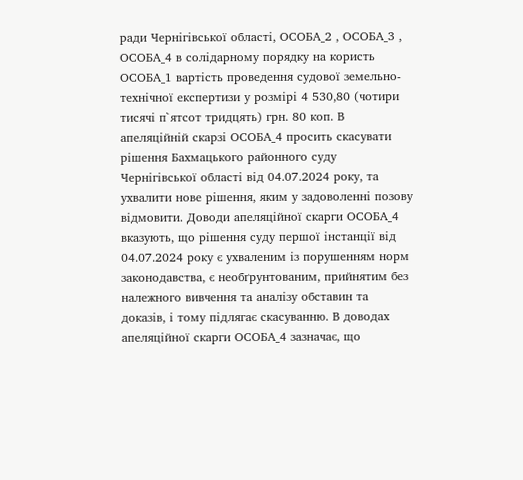ради Чернігівської області, ОСОБА_2 , ОСОБА_3 , ОСОБА_4 в солідарному порядку на користь ОСОБА_1 вартість проведення судової земельно-технічної експертизи у розмірі 4 530,80 (чотири тисячі п`ятсот тридцять) грн. 80 коп. В апеляційній скарзі ОСОБА_4 просить скасувати рішення Бахмацького районного суду Чернігівської області від 04.07.2024 року, та ухвалити нове рішення, яким у задоволенні позову відмовити. Доводи апеляційної скарги ОСОБА_4 вказують, що рішення суду першої інстанції від 04.07.2024 року є ухваленим із порушенням норм законодавства, є необґрунтованим, прийнятим без належного вивчення та аналізу обставин та доказів, і тому підлягає скасуванню. В доводах апеляційної скарги ОСОБА_4 зазначає, що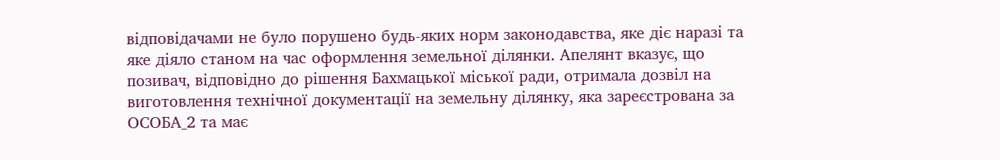відповідачами не було порушено будь-яких норм законодавства, яке діє наразі та яке діяло станом на час оформлення земельної ділянки. Апелянт вказує, що позивач, відповідно до рішення Бахмацької міської ради, отримала дозвіл на виготовлення технічної документації на земельну ділянку, яка зареєстрована за ОСОБА_2 та має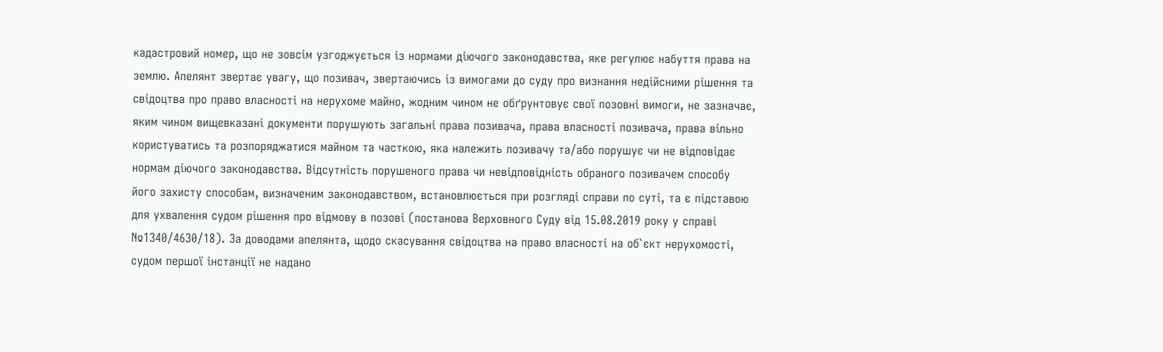кадастровий номер, що не зовсім узгоджується із нормами діючого законодавства, яке регулює набуття права на землю. Апелянт звертає увагу, що позивач, звертаючись із вимогами до суду про визнання недійсними рішення та свідоцтва про право власності на нерухоме майно, жодним чином не обґрунтовує свої позовні вимоги, не зазначає, яким чином вищевказані документи порушують загальні права позивача, права власності позивача, права вільно користуватись та розпоряджатися майном та часткою, яка належить позивачу та/або порушує чи не відповідає нормам діючого законодавства. Відсутність порушеного права чи невідповідність обраного позивачем способу його захисту способам, визначеним законодавством, встановлюється при розгляді справи по суті, та є підставою для ухвалення судом рішення про відмову в позові (постанова Верховного Суду від 15.08.2019 року у справі №1340/4630/18). За доводами апелянта, щодо скасування свідоцтва на право власності на об`єкт нерухомості, судом першої інстанції не надано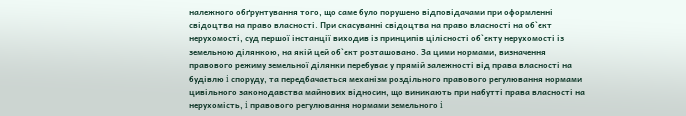належного обґрунтування того, що саме було порушено відповідачами при оформленні свідоцтва на право власності. При скасуванні свідоцтва на право власності на об`єкт нерухомості, суд першої інстанції виходив із принципів цілісності об`єкту нерухомості із земельною ділянкою, на якій цей об`єкт розташовано. За цими нормами, визначення правового режиму земельної ділянки перебуває у прямій залежності від права власності на будівлю i споруду, та передбачається механізм роздільного правового регулювання нормами цивільного законодавства майнових відносин, що виникають при набутті права власності на нерухомість, i правового регулювання нормами земельного i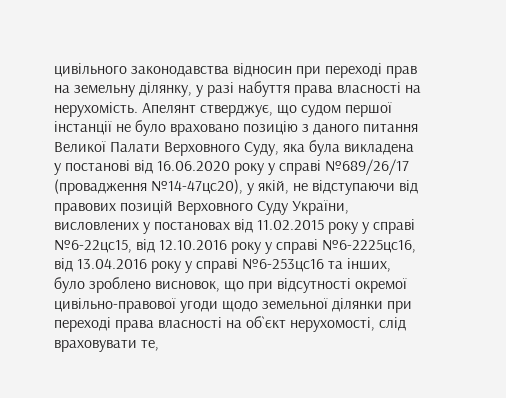цивільного законодавства відносин при переході прав на земельну ділянку, у разі набуття права власності на нерухомість. Апелянт стверджує, що судом першої інстанції не було враховано позицію з даного питання Великої Палати Верховного Суду, яка була викладена у постанові від 16.06.2020 року у справі №689/26/17 (провадження №14-47цc20), у якій, не відступаючи від правових позицій Верховного Суду України, висловлених у постановах від 11.02.2015 року у справі №6-22цс15, від 12.10.2016 року у справі №6-2225цс16, від 13.04.2016 року у справі №6-253цс16 та інших, було зроблено висновок, що при відсутності окремої цивільно-правової угоди щодо земельної ділянки при переході права власності на об`єкт нерухомості, слід враховувати те,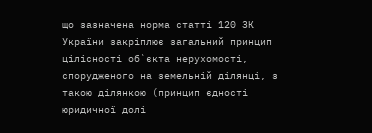що зазначена норма статті 120 ЗК України закріплює загальний принцип цілісності об`єкта нерухомості, спорудженого на земельній ділянці, з такою ділянкою (принцип єдності юридичної долі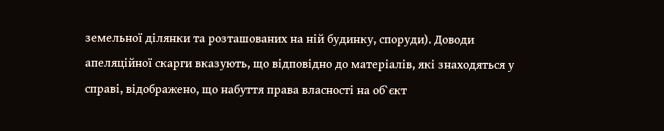земельної ділянки та розташованих на ній будинку, споруди). Доводи апеляційної скарги вказують, що відповідно до матеріалів, які знаходяться у справі, відображено, що набуття права власності на об`єкт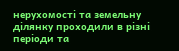нерухомості та земельну ділянку проходили в різні періоди та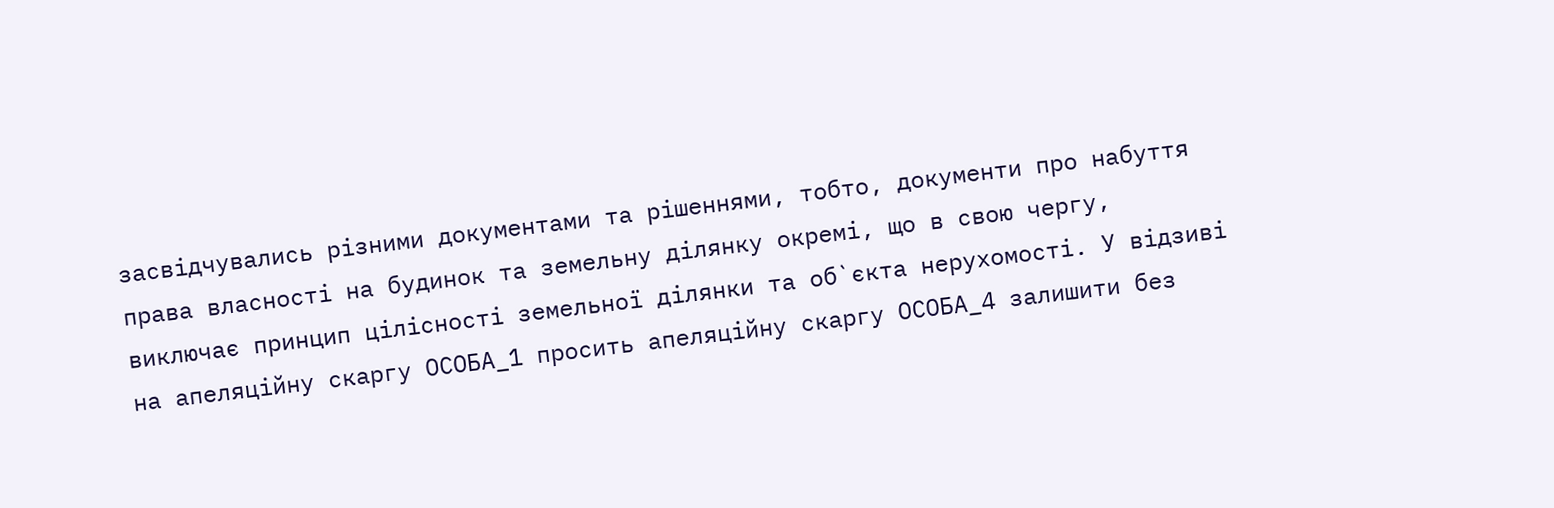засвідчувались різними документами та рішеннями, тобто, документи про набуття права власності на будинок та земельну ділянку окремі, що в свою чергу, виключає принцип цілісності земельної ділянки та об`єкта нерухомості. У відзиві на апеляційну скаргу ОСОБА_1 просить апеляційну скаргу ОСОБА_4 залишити без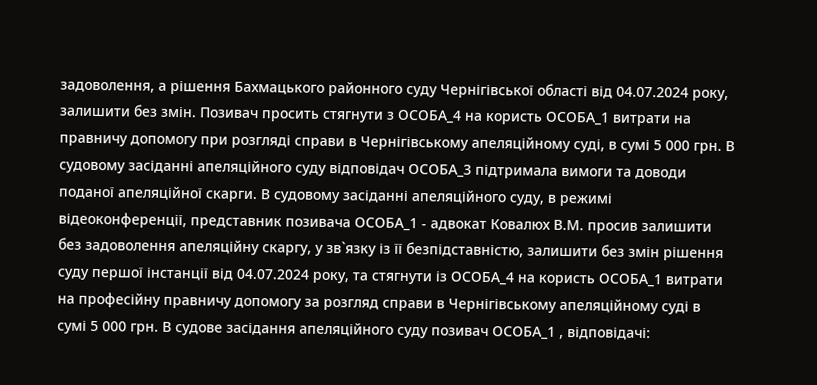задоволення, а рішення Бахмацького районного суду Чернігівської області від 04.07.2024 року, залишити без змін. Позивач просить стягнути з ОСОБА_4 на користь ОСОБА_1 витрати на правничу допомогу при розгляді справи в Чернігівському апеляційному суді, в сумі 5 000 грн. В судовому засіданні апеляційного суду відповідач ОСОБА_3 підтримала вимоги та доводи поданої апеляційної скарги. В судовому засіданні апеляційного суду, в режимі відеоконференції, представник позивача ОСОБА_1 - адвокат Ковалюх В.М. просив залишити без задоволення апеляційну скаргу, у зв`язку із її безпідставністю, залишити без змін рішення суду першої інстанції від 04.07.2024 року, та стягнути із ОСОБА_4 на користь ОСОБА_1 витрати на професійну правничу допомогу за розгляд справи в Чернігівському апеляційному суді в сумі 5 000 грн. В судове засідання апеляційного суду позивач ОСОБА_1 , відповідачі: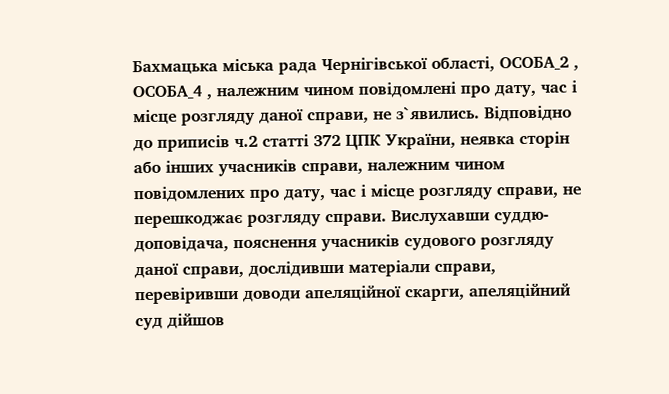Бахмацька міська рада Чернігівської області, ОСОБА_2 , ОСОБА_4 , належним чином повідомлені про дату, час і місце розгляду даної справи, не з`явились. Відповідно до приписів ч.2 статті 372 ЦПК України, неявка сторін або інших учасників справи, належним чином повідомлених про дату, час і місце розгляду справи, не перешкоджає розгляду справи. Вислухавши суддю-доповідача, пояснення учасників судового розгляду даної справи, дослідивши матеріали справи, перевіривши доводи апеляційної скарги, апеляційний суд дійшов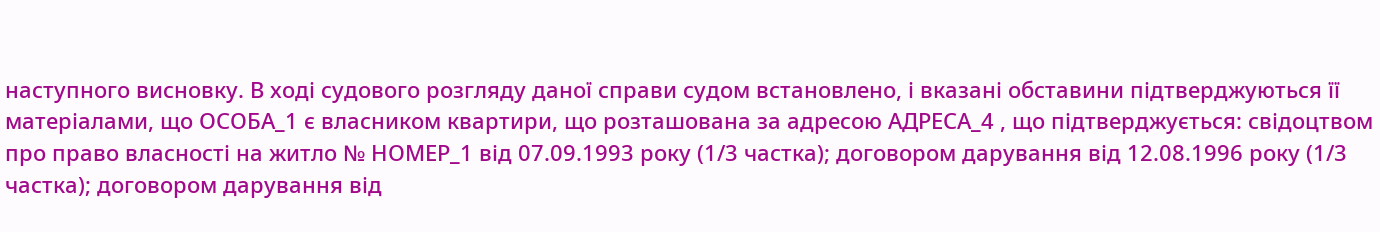наступного висновку. В ході судового розгляду даної справи судом встановлено, і вказані обставини підтверджуються її матеріалами, що ОСОБА_1 є власником квартири, що розташована за адресою АДРЕСА_4 , що підтверджується: свідоцтвом про право власності на житло № НОМЕР_1 від 07.09.1993 року (1/3 частка); договором дарування від 12.08.1996 року (1/3 частка); договором дарування від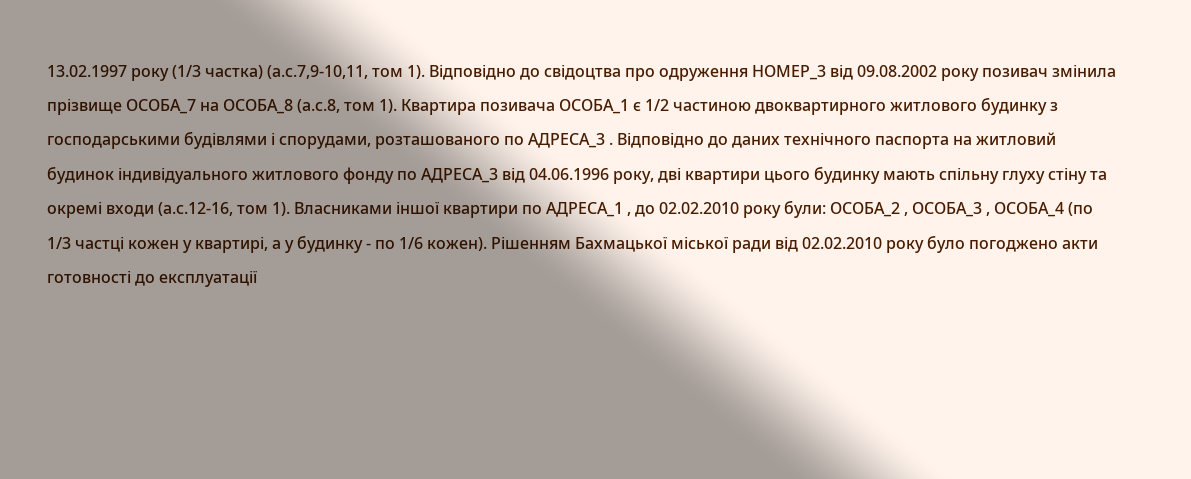13.02.1997 року (1/3 частка) (а.с.7,9-10,11, том 1). Відповідно до свідоцтва про одруження НОМЕР_3 від 09.08.2002 року позивач змінила прізвище ОСОБА_7 на ОСОБА_8 (а.с.8, том 1). Квартира позивача ОСОБА_1 є 1/2 частиною двоквартирного житлового будинку з господарськими будівлями і спорудами, розташованого по АДРЕСА_3 . Відповідно до даних технічного паспорта на житловий будинок індивідуального житлового фонду по АДРЕСА_3 від 04.06.1996 року, дві квартири цього будинку мають спільну глуху стіну та окремі входи (а.с.12-16, том 1). Власниками іншої квартири по АДРЕСА_1 , до 02.02.2010 року були: ОСОБА_2 , ОСОБА_3 , ОСОБА_4 (по 1/3 частці кожен у квартирі, а у будинку - по 1/6 кожен). Рішенням Бахмацької міської ради від 02.02.2010 року було погоджено акти готовності до експлуатації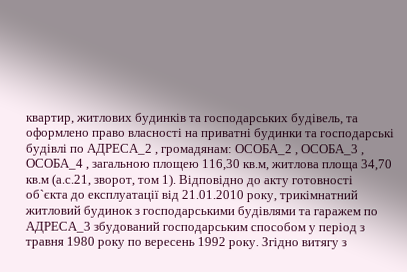квартир, житлових будинків та господарських будівель, та оформлено право власності на приватні будинки та господарські будівлі по АДРЕСА_2 , громадянам: ОСОБА_2 , ОСОБА_3 , ОСОБА_4 , загальною площею 116,30 кв.м, житлова площа 34,70 кв.м (а.с.21, зворот, том 1). Відповідно до акту готовності об`єкта до експлуатації від 21.01.2010 року, трикімнатний житловий будинок з господарськими будівлями та гаражем по АДРЕСА_3 збудований господарським способом у період з травня 1980 року по вересень 1992 року. Згідно витягу з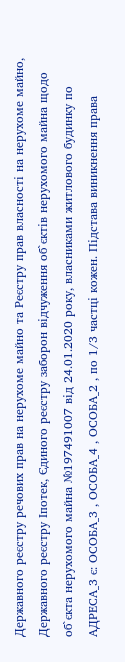Державного реєстру речових прав на нерухоме майно та Реєстру прав власності на нерухоме майно, Державного реєстру Іпотек, Єдиного реєстру заборон відчуження об`єктів нерухомого майна щодо об`єкта нерухомого майна №197491007 від 24.01.2020 року, власниками житлового будинку по АДРЕСА_3 є: ОСОБА_3 , ОСОБА_4 , ОСОБА_2 , по 1/3 частці кожен. Підстава виникнення права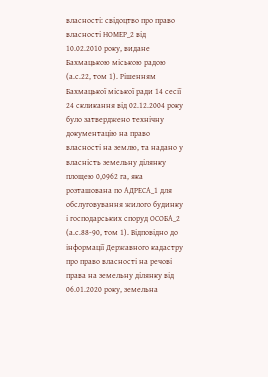власності: свідоцтво про право власності НОМЕР_2 від 10.02.2010 року, видане Бахмацькою міською радою (а.с.22, том 1). Рішенням Бахмацької міської ради 14 сесії 24 скликання від 02.12.2004 року було затверджено технічну документацію на право власності на землю, та надано у власність земельну ділянку площею 0,0962 га, яка розташована по АДРЕСА_1 для обслуговування жилого будинку і господарських споруд ОСОБА_2 (а.с.88-90, том 1). Відповідно до інформації Державного кадастру про право власності на речові права на земельну ділянку від 06.01.2020 року, земельна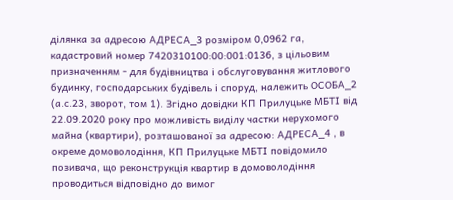ділянка за адресою АДРЕСА_3 розміром 0,0962 га, кадастровий номер 7420310100:00:001:0136, з цільовим призначенням - для будівництва і обслуговування житлового будинку, господарських будівель і споруд, належить ОСОБА_2 (а.с.23, зворот, том 1). Згідно довідки КП Прилуцьке МБТІ від 22.09.2020 року про можливість виділу частки нерухомого майна (квартири), розташованої за адресою: АДРЕСА_4 , в окреме домоволодіння, КП Прилуцьке МБТІ повідомило позивача, що реконструкція квартир в домоволодіння проводиться відповідно до вимог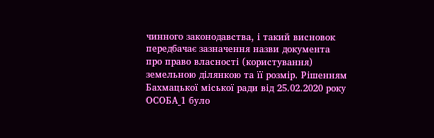чинного законодавства, і такий висновок передбачає зазначення назви документа про право власності (користування) земельною ділянкою та її розмір. Рішенням Бахмацької міської ради від 25.02.2020 року ОСОБА_1 було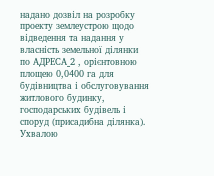надано дозвіл на розробку проекту землеустрою щодо відведення та надання у власність земельної ділянки по АДРЕСА_2 , орієнтовною площею 0,0400 га для будівництва і обслуговування житлового будинку, господарських будівель і споруд (присадибна ділянка). Ухвалою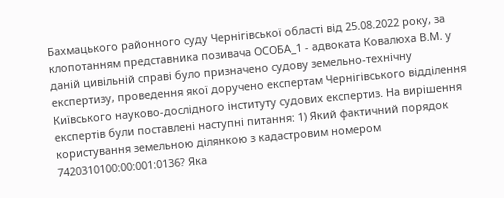Бахмацького районного суду Чернігівської області від 25.08.2022 року, за клопотанням представника позивача ОСОБА_1 - адвоката Ковалюха В.М. у даній цивільній справі було призначено судову земельно-технічну експертизу, проведення якої доручено експертам Чернігівського відділення Київського науково-дослідного інституту судових експертиз. На вирішення експертів були поставлені наступні питання: 1) Який фактичний порядок користування земельною ділянкою з кадастровим номером 7420310100:00:001:0136? Яка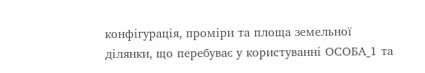конфігурація, проміри та площа земельної ділянки, що перебуває у користуванні ОСОБА_1 та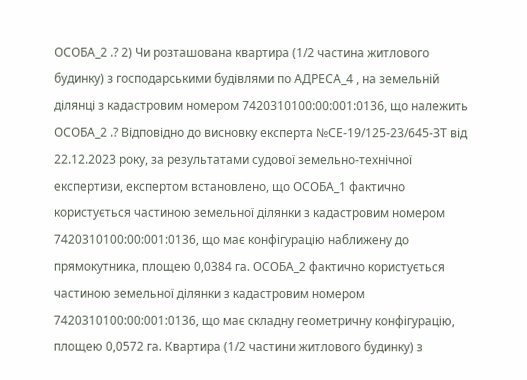ОСОБА_2 .? 2) Чи розташована квартира (1/2 частина житлового будинку) з господарськими будівлями по АДРЕСА_4 , на земельній ділянці з кадастровим номером 7420310100:00:001:0136, що належить ОСОБА_2 .? Відповідно до висновку експерта №СЕ-19/125-23/645-ЗТ від 22.12.2023 року, за результатами судової земельно-технічної експертизи, експертом встановлено, що ОСОБА_1 фактично користується частиною земельної ділянки з кадастровим номером 7420310100:00:001:0136, що має конфігурацію наближену до прямокутника, площею 0,0384 га. ОСОБА_2 фактично користується частиною земельної ділянки з кадастровим номером 7420310100:00:001:0136, що має складну геометричну конфігурацію, площею 0,0572 га. Квартира (1/2 частини житлового будинку) з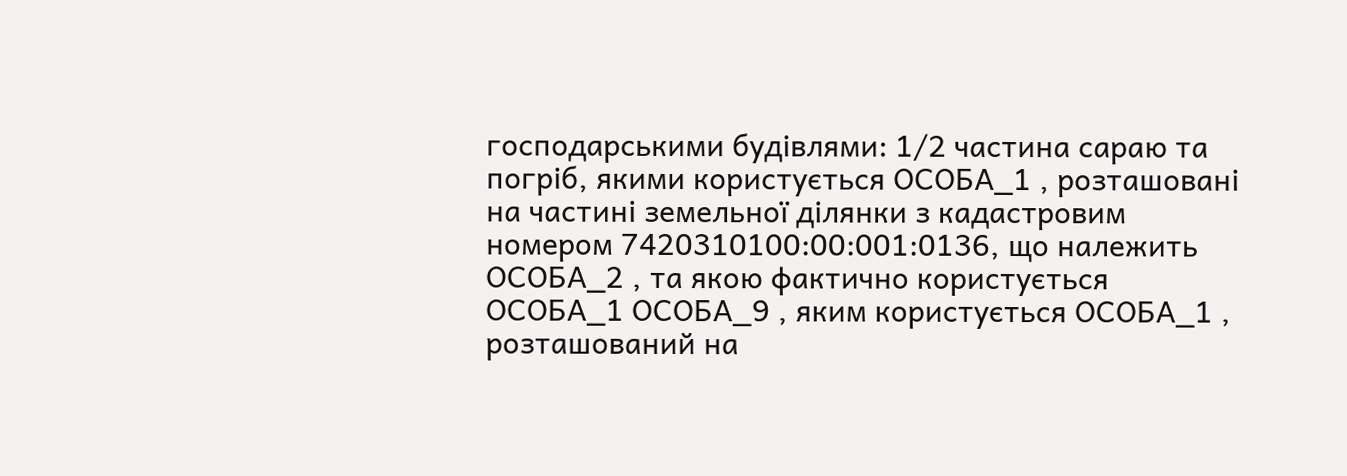господарськими будівлями: 1/2 частина сараю та погріб, якими користується ОСОБА_1 , розташовані на частині земельної ділянки з кадастровим номером 7420310100:00:001:0136, що належить ОСОБА_2 , та якою фактично користується ОСОБА_1 ОСОБА_9 , яким користується ОСОБА_1 , розташований на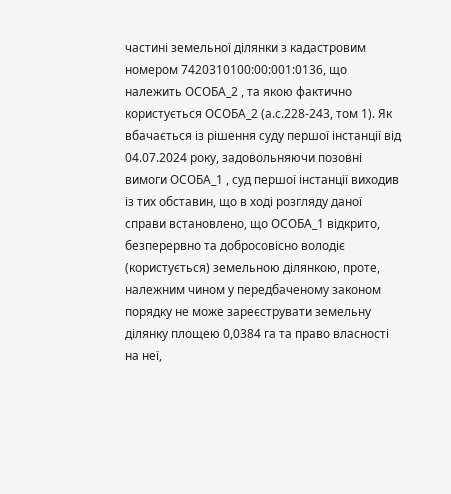частині земельної ділянки з кадастровим номером 7420310100:00:001:0136, що належить ОСОБА_2 , та якою фактично користується ОСОБА_2 (а.с.228-243, том 1). Як вбачається із рішення суду першої інстанції від 04.07.2024 року, задовольняючи позовні вимоги ОСОБА_1 , суд першої інстанції виходив із тих обставин, що в ході розгляду даної справи встановлено, що ОСОБА_1 відкрито, безперервно та добросовісно володіє (користується) земельною ділянкою, проте, належним чином у передбаченому законом порядку не може зареєструвати земельну ділянку площею 0,0384 га та право власності на неї,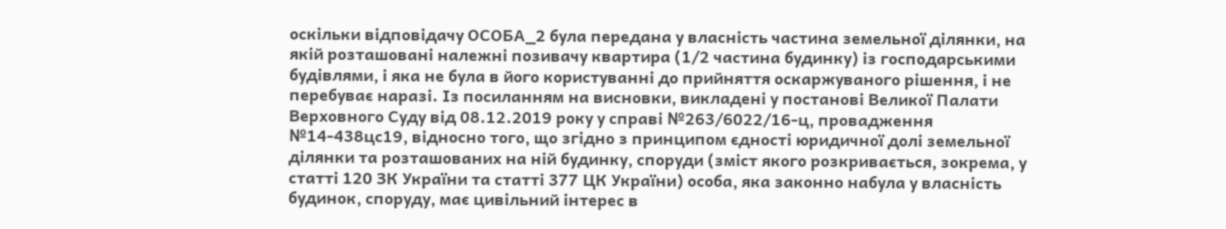оскільки відповідачу ОСОБА_2 була передана у власність частина земельної ділянки, на якій розташовані належні позивачу квартира (1/2 частина будинку) із господарськими будівлями, і яка не була в його користуванні до прийняття оскаржуваного рішення, і не перебуває наразі. Із посиланням на висновки, викладені у постанові Великої Палати Верховного Суду від 08.12.2019 року у справі №263/6022/16-ц, провадження №14-438цс19, відносно того, що згідно з принципом єдності юридичної долі земельної ділянки та розташованих на ній будинку, споруди (зміст якого розкривається, зокрема, у статті 120 ЗК України та статті 377 ЦК України) особа, яка законно набула у власність будинок, споруду, має цивільний інтерес в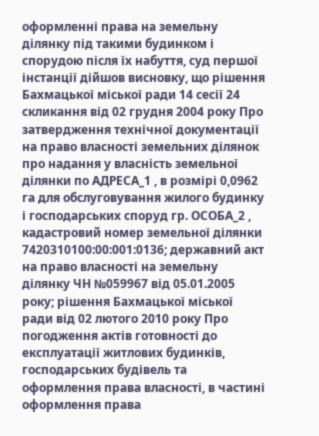оформленні права на земельну ділянку під такими будинком і спорудою після їх набуття, суд першої інстанції дійшов висновку, що рішення Бахмацької міської ради 14 сесії 24 скликання від 02 грудня 2004 року Про затвердження технічної документації на право власності земельних ділянок про надання у власність земельної ділянки по АДРЕСА_1 , в розмірі 0,0962 га для обслуговування жилого будинку і господарських споруд гр. ОСОБА_2 , кадастровий номер земельної ділянки 7420310100:00:001:0136; державний акт на право власності на земельну ділянку ЧН №059967 від 05.01.2005 року; рішення Бахмацької міської ради від 02 лютого 2010 року Про погодження актів готовності до експлуатації житлових будинків, господарських будівель та оформлення права власності, в частині оформлення права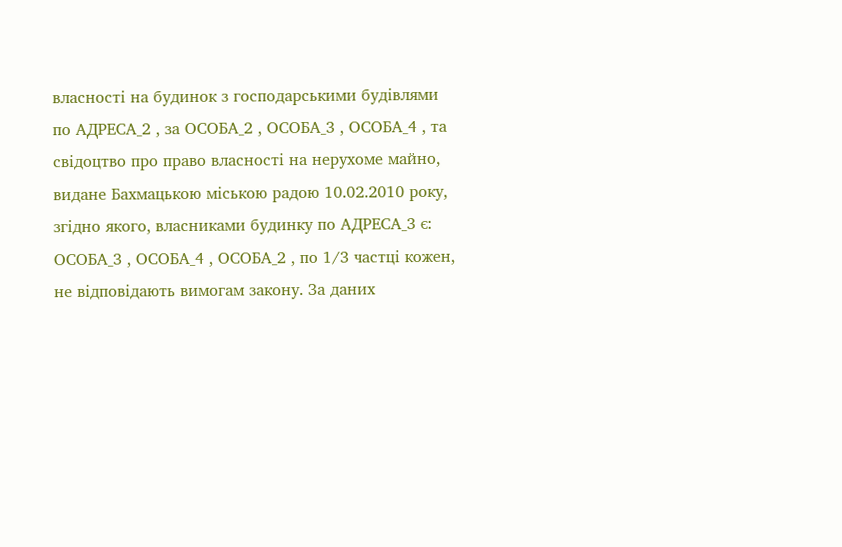власності на будинок з господарськими будівлями по АДРЕСА_2 , за ОСОБА_2 , ОСОБА_3 , ОСОБА_4 , та свідоцтво про право власності на нерухоме майно, видане Бахмацькою міською радою 10.02.2010 року, згідно якого, власниками будинку по АДРЕСА_3 є: ОСОБА_3 , ОСОБА_4 , ОСОБА_2 , по 1/3 частці кожен, не відповідають вимогам закону. За даних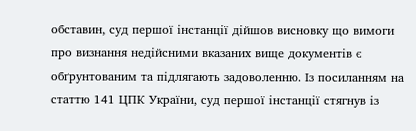обставин, суд першої інстанції дійшов висновку що вимоги про визнання недійсними вказаних вище документів є обґрунтованим та підлягають задоволенню. Із посиланням на статтю 141 ЦПК України, суд першої інстанції стягнув із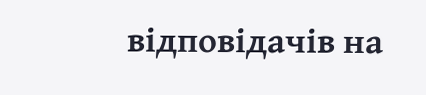відповідачів на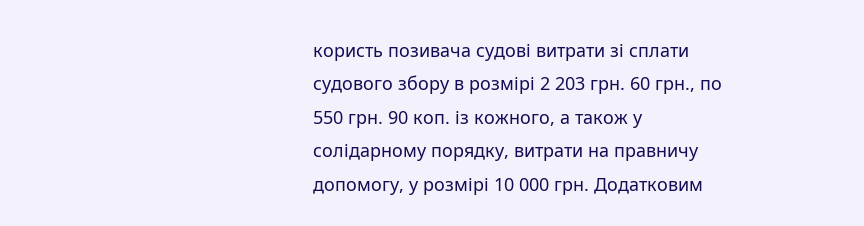користь позивача судові витрати зі сплати судового збору в розмірі 2 203 грн. 60 грн., по 550 грн. 90 коп. із кожного, а також у солідарному порядку, витрати на правничу допомогу, у розмірі 10 000 грн. Додатковим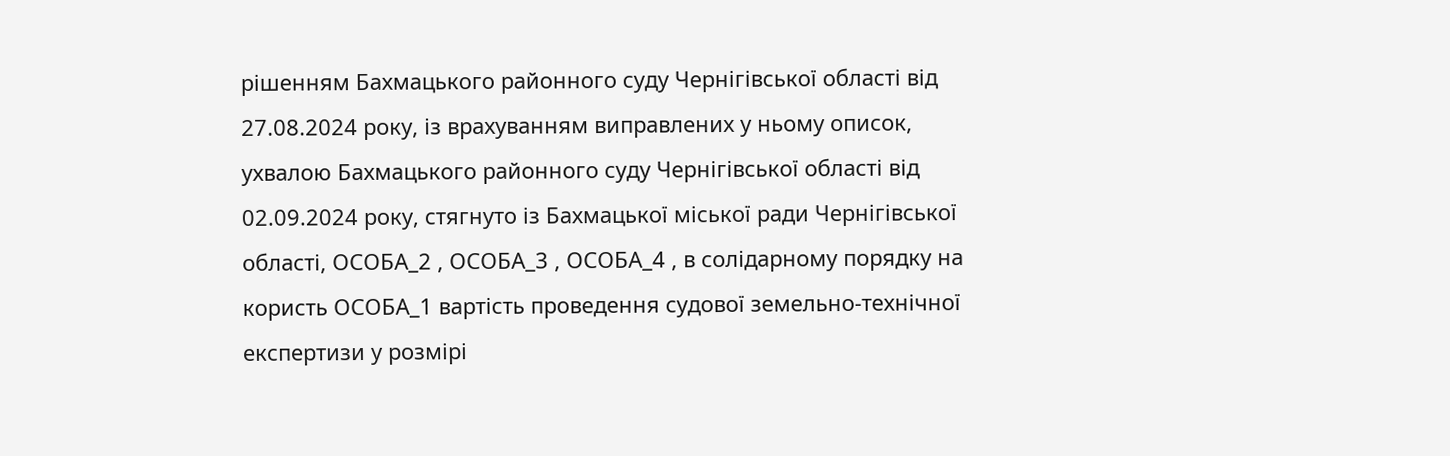рішенням Бахмацького районного суду Чернігівської області від 27.08.2024 року, із врахуванням виправлених у ньому описок, ухвалою Бахмацького районного суду Чернігівської області від 02.09.2024 року, стягнуто із Бахмацької міської ради Чернігівської області, ОСОБА_2 , ОСОБА_3 , ОСОБА_4 , в солідарному порядку на користь ОСОБА_1 вартість проведення судової земельно-технічної експертизи у розмірі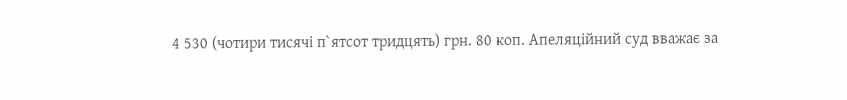4 530 (чотири тисячі п`ятсот тридцять) грн. 80 коп. Апеляційний суд вважає за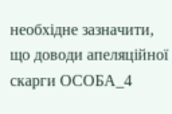необхідне зазначити, що доводи апеляційної скарги ОСОБА_4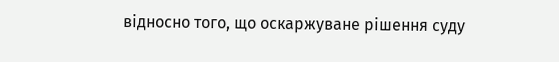відносно того, що оскаржуване рішення суду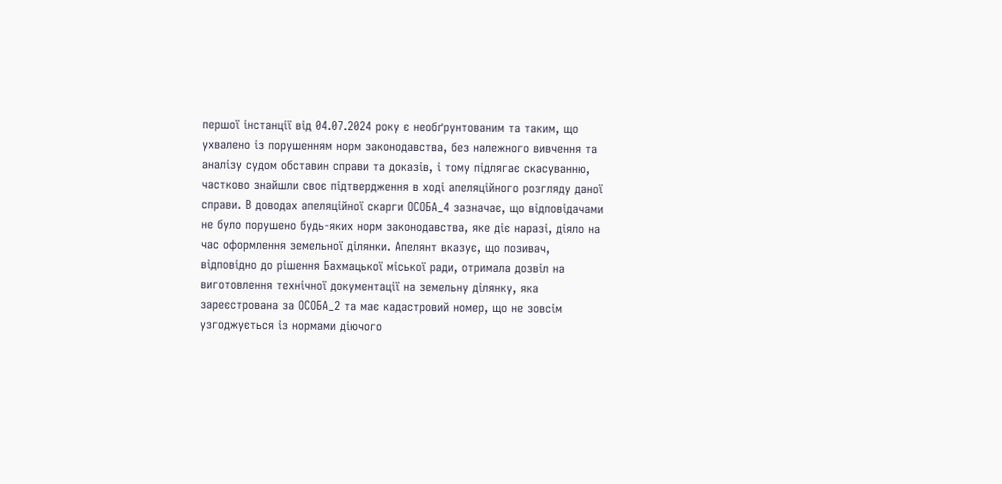першої інстанції від 04.07.2024 року є необґрунтованим та таким, що ухвалено із порушенням норм законодавства, без належного вивчення та аналізу судом обставин справи та доказів, і тому підлягає скасуванню, частково знайшли своє підтвердження в ході апеляційного розгляду даної справи. В доводах апеляційної скарги ОСОБА_4 зазначає, що відповідачами не було порушено будь-яких норм законодавства, яке діє наразі, діяло на час оформлення земельної ділянки. Апелянт вказує, що позивач, відповідно до рішення Бахмацької міської ради, отримала дозвіл на виготовлення технічної документації на земельну ділянку, яка зареєстрована за ОСОБА_2 та має кадастровий номер, що не зовсім узгоджується із нормами діючого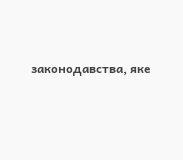законодавства, яке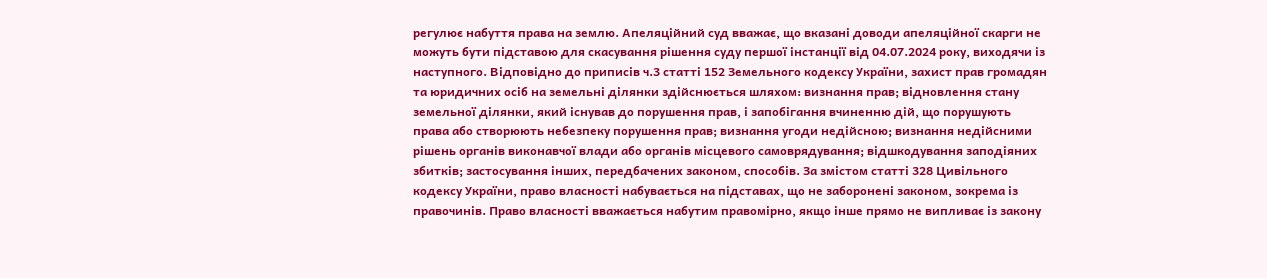регулює набуття права на землю. Апеляційний суд вважає, що вказані доводи апеляційної скарги не можуть бути підставою для скасування рішення суду першої інстанції від 04.07.2024 року, виходячи із наступного. Відповідно до приписів ч.3 статті 152 Земельного кодексу України, захист прав громадян та юридичних осіб на земельні ділянки здійснюється шляхом: визнання прав; відновлення стану земельної ділянки, який існував до порушення прав, і запобігання вчиненню дій, що порушують права або створюють небезпеку порушення прав; визнання угоди недійсною; визнання недійсними рішень органів виконавчої влади або органів місцевого самоврядування; відшкодування заподіяних збитків; застосування інших, передбачених законом, способів. За змістом статті 328 Цивільного кодексу України, право власності набувається на підставах, що не заборонені законом, зокрема із правочинів. Право власності вважається набутим правомірно, якщо інше прямо не випливає із закону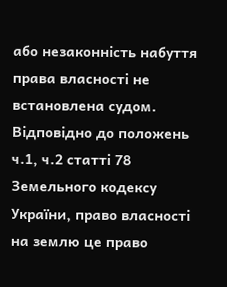або незаконність набуття права власності не встановлена судом. Відповідно до положень ч.1, ч.2 статті 78 Земельного кодексу України, право власності на землю це право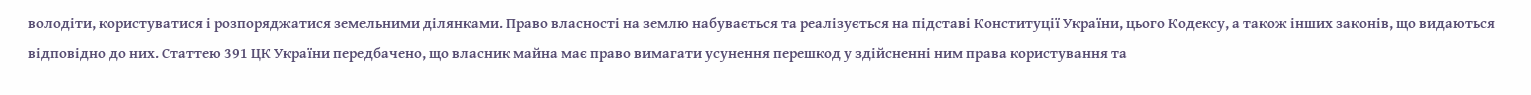володіти, користуватися і розпоряджатися земельними ділянками. Право власності на землю набувається та реалізується на підставі Конституції України, цього Кодексу, а також інших законів, що видаються відповідно до них. Статтею 391 ЦК України передбачено, що власник майна має право вимагати усунення перешкод у здійсненні ним права користування та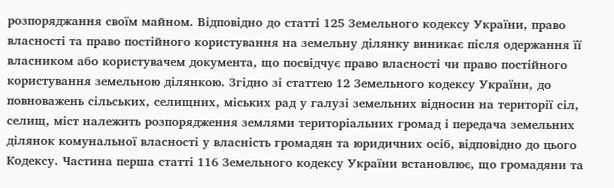розпоряджання своїм майном. Відповідно до статті 125 Земельного кодексу України, право власності та право постійного користування на земельну ділянку виникає після одержання її власником або користувачем документа, що посвідчує право власності чи право постійного користування земельною ділянкою. Згідно зі статтею 12 Земельного кодексу України, до повноважень сільських, селищних, міських рад у галузі земельних відносин на території сіл, селищ, міст належить розпорядження землями територіальних громад і передача земельних ділянок комунальної власності у власність громадян та юридичних осіб, відповідно до цього Кодексу. Частина перша статті 116 Земельного кодексу України встановлює, що громадяни та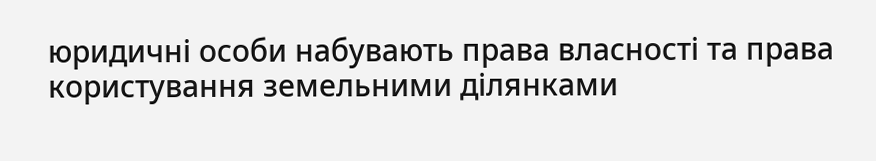юридичні особи набувають права власності та права користування земельними ділянками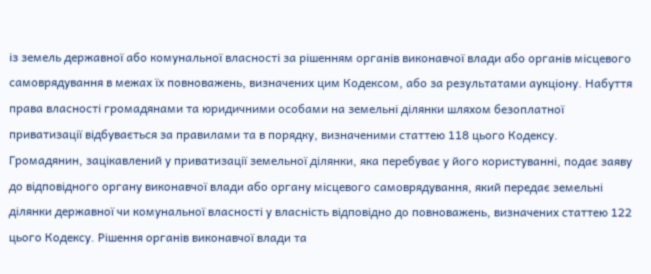із земель державної або комунальної власності за рішенням органів виконавчої влади або органів місцевого самоврядування в межах їх повноважень, визначених цим Кодексом, або за результатами аукціону. Набуття права власності громадянами та юридичними особами на земельні ділянки шляхом безоплатної приватизації відбувається за правилами та в порядку, визначеними статтею 118 цього Кодексу. Громадянин, зацікавлений у приватизації земельної ділянки, яка перебуває у його користуванні, подає заяву до відповідного органу виконавчої влади або органу місцевого самоврядування, який передає земельні ділянки державної чи комунальної власності у власність відповідно до повноважень, визначених статтею 122 цього Кодексу. Рішення органів виконавчої влади та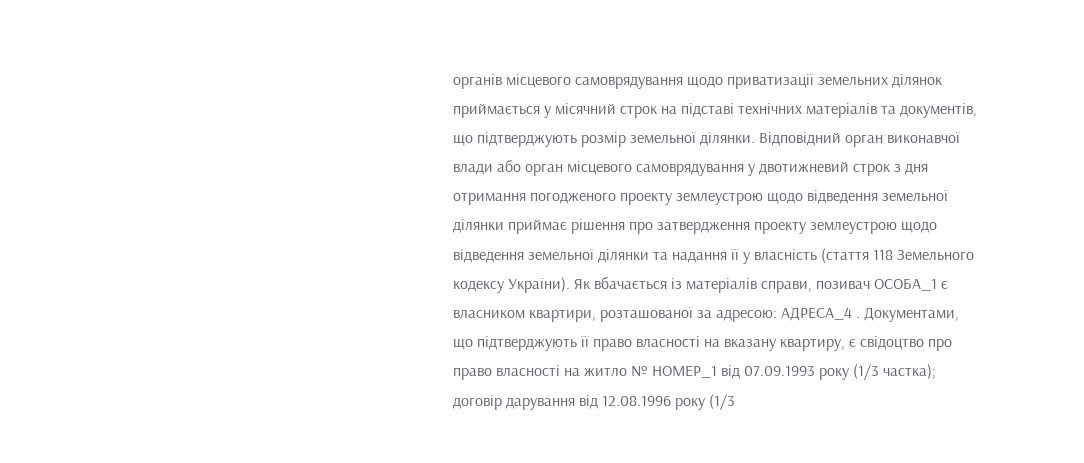органів місцевого самоврядування щодо приватизації земельних ділянок приймається у місячний строк на підставі технічних матеріалів та документів, що підтверджують розмір земельної ділянки. Відповідний орган виконавчої влади або орган місцевого самоврядування у двотижневий строк з дня отримання погодженого проекту землеустрою щодо відведення земельної ділянки приймає рішення про затвердження проекту землеустрою щодо відведення земельної ділянки та надання її у власність (стаття 118 Земельного кодексу України). Як вбачається із матеріалів справи, позивач ОСОБА_1 є власником квартири, розташованої за адресою: АДРЕСА_4 . Документами, що підтверджують її право власності на вказану квартиру, є свідоцтво про право власності на житло № НОМЕР_1 від 07.09.1993 року (1/3 частка); договір дарування від 12.08.1996 року (1/3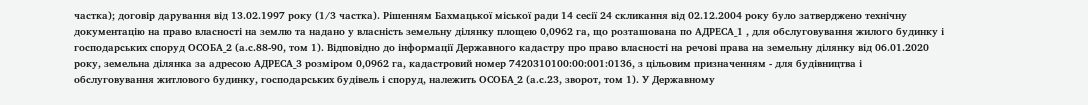частка); договір дарування від 13.02.1997 року (1/3 частка). Рішенням Бахмацької міської ради 14 сесії 24 скликання від 02.12.2004 року було затверджено технічну документацію на право власності на землю та надано у власність земельну ділянку площею 0,0962 га, що розташована по АДРЕСА_1 , для обслуговування жилого будинку і господарських споруд ОСОБА_2 (а.с.88-90, том 1). Відповідно до інформації Державного кадастру про право власності на речові права на земельну ділянку від 06.01.2020 року, земельна ділянка за адресою АДРЕСА_3 розміром 0,0962 га, кадастровий номер 7420310100:00:001:0136, з цільовим призначенням - для будівництва і обслуговування житлового будинку, господарських будівель і споруд, належить ОСОБА_2 (а.с.23, зворот, том 1). У Державному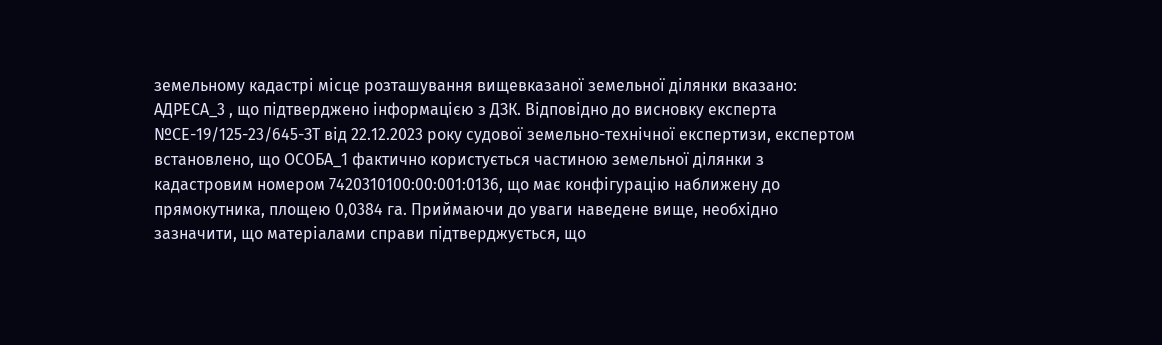земельному кадастрі місце розташування вищевказаної земельної ділянки вказано: АДРЕСА_3 , що підтверджено інформацією з ДЗК. Відповідно до висновку експерта №СЕ-19/125-23/645-ЗТ від 22.12.2023 року судової земельно-технічної експертизи, експертом встановлено, що ОСОБА_1 фактично користується частиною земельної ділянки з кадастровим номером 7420310100:00:001:0136, що має конфігурацію наближену до прямокутника, площею 0,0384 га. Приймаючи до уваги наведене вище, необхідно зазначити, що матеріалами справи підтверджується, що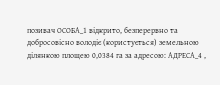позивач ОСОБА_1 відкрито, безперервно та добросовісно володіє (користується) земельною ділянкою площею 0,0384 га за адресою: АДРЕСА_4 ,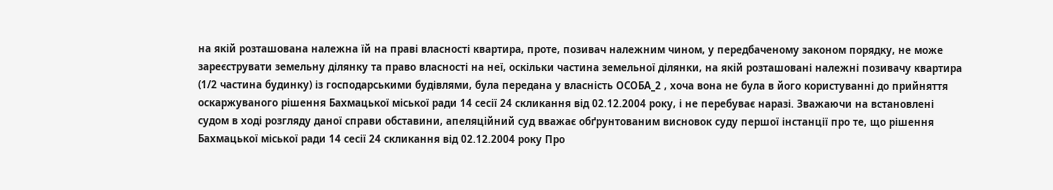на якій розташована належна їй на праві власності квартира, проте, позивач належним чином, у передбаченому законом порядку, не може зареєструвати земельну ділянку та право власності на неї, оскільки частина земельної ділянки, на якій розташовані належні позивачу квартира (1/2 частина будинку) із господарськими будівлями, була передана у власність ОСОБА_2 , хоча вона не була в його користуванні до прийняття оскаржуваного рішення Бахмацької міської ради 14 сесії 24 скликання від 02.12.2004 року, і не перебуває наразі. Зважаючи на встановлені судом в ході розгляду даної справи обставини, апеляційний суд вважає обґрунтованим висновок суду першої інстанції про те, що рішення Бахмацької міської ради 14 сесії 24 скликання від 02.12.2004 року Про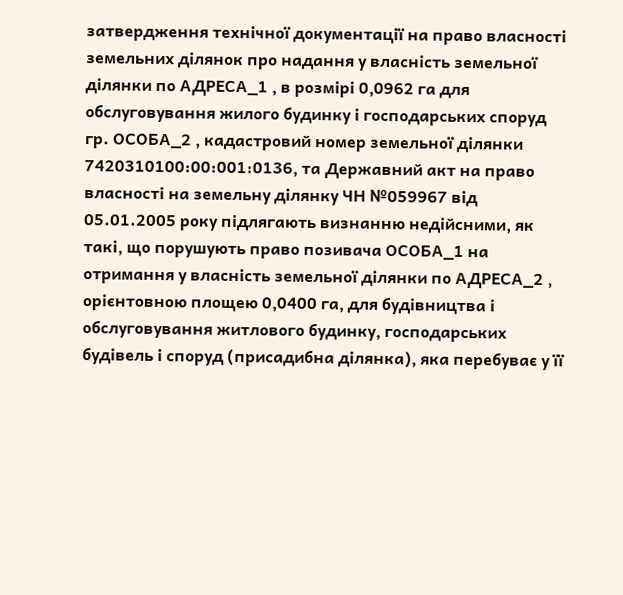затвердження технічної документації на право власності земельних ділянок про надання у власність земельної ділянки по АДРЕСА_1 , в розмірі 0,0962 га для обслуговування жилого будинку і господарських споруд гр. ОСОБА_2 , кадастровий номер земельної ділянки 7420310100:00:001:0136, та Державний акт на право власності на земельну ділянку ЧН №059967 від 05.01.2005 року підлягають визнанню недійсними, як такі, що порушують право позивача ОСОБА_1 на отримання у власність земельної ділянки по АДРЕСА_2 , орієнтовною площею 0,0400 га, для будівництва і обслуговування житлового будинку, господарських будівель і споруд (присадибна ділянка), яка перебуває у її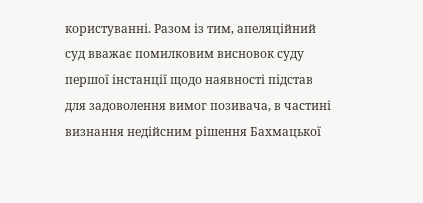користуванні. Разом із тим, апеляційний суд вважає помилковим висновок суду першої інстанції щодо наявності підстав для задоволення вимог позивача, в частині визнання недійсним рішення Бахмацької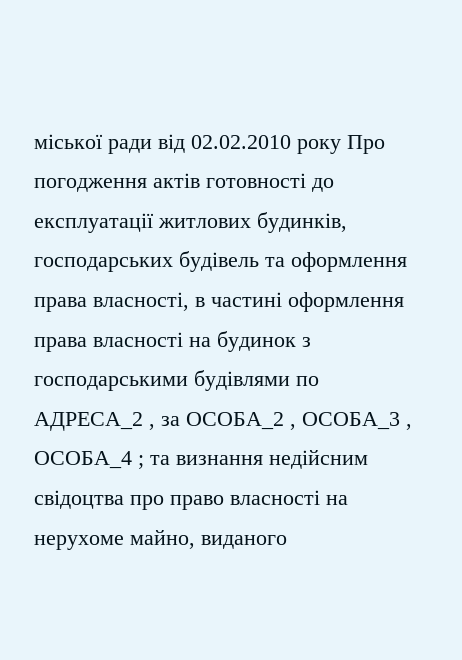міської ради від 02.02.2010 року Про погодження актів готовності до експлуатації житлових будинків, господарських будівель та оформлення права власності, в частині оформлення права власності на будинок з господарськими будівлями по АДРЕСА_2 , за ОСОБА_2 , ОСОБА_3 , ОСОБА_4 ; та визнання недійсним свідоцтва про право власності на нерухоме майно, виданого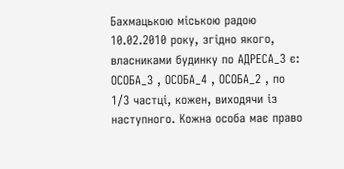Бахмацькою міською радою 10.02.2010 року, згідно якого, власниками будинку по АДРЕСА_3 є: ОСОБА_3 , ОСОБА_4 , ОСОБА_2 , по 1/3 частці, кожен, виходячи із наступного. Кожна особа має право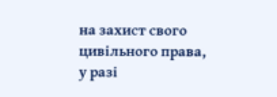на захист свого цивільного права, у разі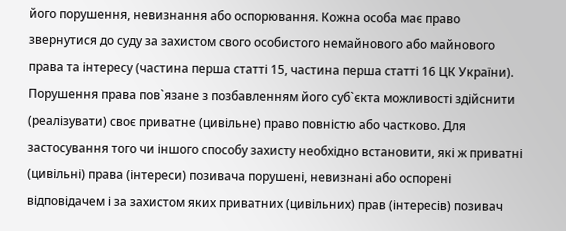його порушення, невизнання або оспорювання. Кожна особа має право звернутися до суду за захистом свого особистого немайнового або майнового права та інтересу (частина перша статті 15, частина перша статті 16 ЦК України). Порушення права пов`язане з позбавленням його суб`єкта можливості здійснити (реалізувати) своє приватне (цивільне) право повністю або частково. Для застосування того чи іншого способу захисту необхідно встановити, які ж приватні (цивільні) права (інтереси) позивача порушені, невизнані або оспорені відповідачем і за захистом яких приватних (цивільних) прав (інтересів) позивач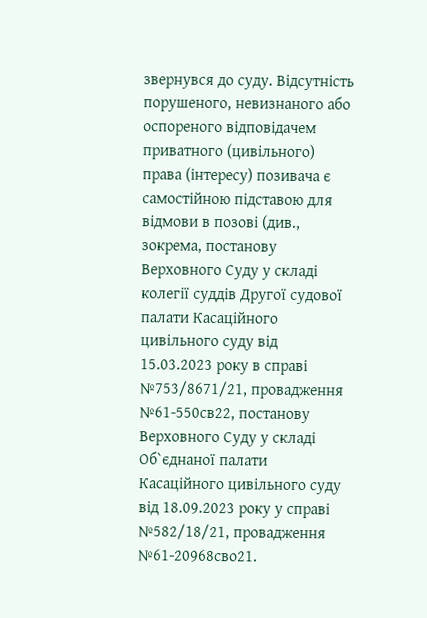звернувся до суду. Відсутність порушеного, невизнаного або оспореного відповідачем приватного (цивільного) права (інтересу) позивача є самостійною підставою для відмови в позові (див., зокрема, постанову Верховного Суду у складі колегії суддів Другої судової палати Касаційного цивільного суду від 15.03.2023 року в справі №753/8671/21, провадження №61-550св22, постанову Верховного Суду у складі Об`єднаної палати Касаційного цивільного суду від 18.09.2023 року у справі №582/18/21, провадження №61-20968сво21.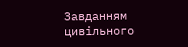Завданням цивільного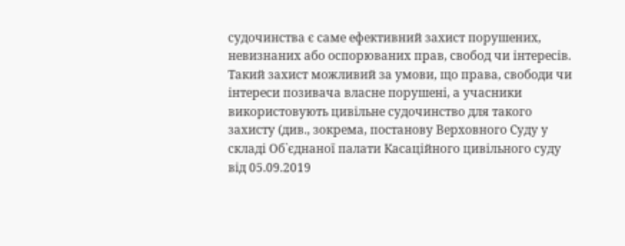судочинства є саме ефективний захист порушених, невизнаних або оспорюваних прав, свобод чи інтересів. Такий захист можливий за умови, що права, свободи чи інтереси позивача власне порушені, а учасники використовують цивільне судочинство для такого захисту (див., зокрема, постанову Верховного Суду у складі Об`єднаної палати Касаційного цивільного суду від 05.09.2019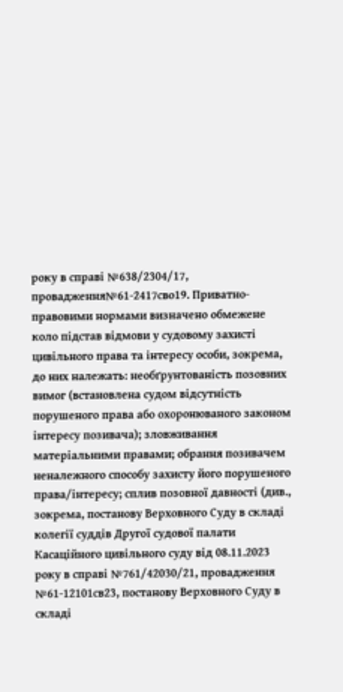року в справі №638/2304/17, провадження№61-2417сво19. Приватно-правовими нормами визначено обмежене коло підстав відмови у судовому захисті цивільного права та інтересу особи, зокрема, до них належать: необґрунтованість позовних вимог (встановлена судом відсутність порушеного права або охоронюваного законом інтересу позивача); зловживання матеріальними правами; обрання позивачем неналежного способу захисту його порушеного права/інтересу; сплив позовної давності (див., зокрема, постанову Верховного Суду в складі колегії суддів Другої судової палати Касаційного цивільного суду від 08.11.2023 року в справі №761/42030/21, провадження №61-12101св23, постанову Верховного Суду в складі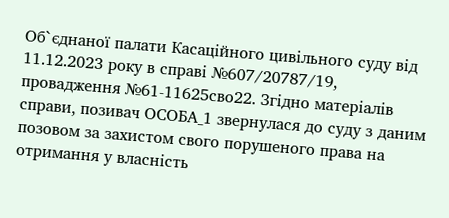Об`єднаної палати Касаційного цивільного суду від 11.12.2023 року в справі №607/20787/19, провадження №61-11625сво22. Згідно матеріалів справи, позивач ОСОБА_1 звернулася до суду з даним позовом за захистом свого порушеного права на отримання у власність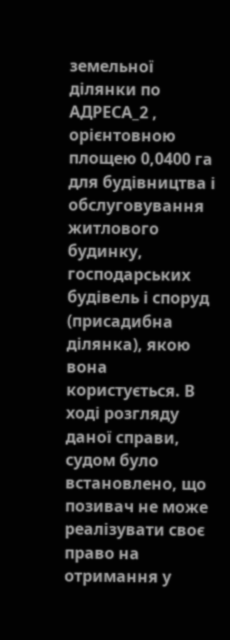земельної ділянки по АДРЕСА_2 , орієнтовною площею 0,0400 га для будівництва і обслуговування житлового будинку, господарських будівель і споруд (присадибна ділянка), якою вона користується. В ході розгляду даної справи, судом було встановлено, що позивач не може реалізувати своє право на отримання у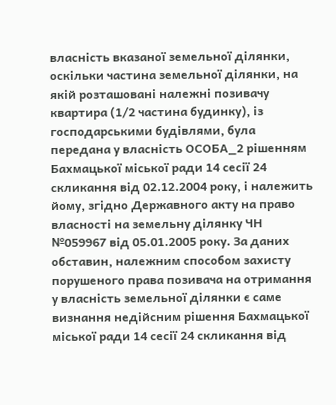власність вказаної земельної ділянки, оскільки частина земельної ділянки, на якій розташовані належні позивачу квартира (1/2 частина будинку), із господарськими будівлями, була передана у власність ОСОБА_2 рішенням Бахмацької міської ради 14 сесії 24 скликання від 02.12.2004 року, і належить йому, згідно Державного акту на право власності на земельну ділянку ЧН №059967 від 05.01.2005 року. За даних обставин, належним способом захисту порушеного права позивача на отримання у власність земельної ділянки є саме визнання недійсним рішення Бахмацької міської ради 14 сесії 24 скликання від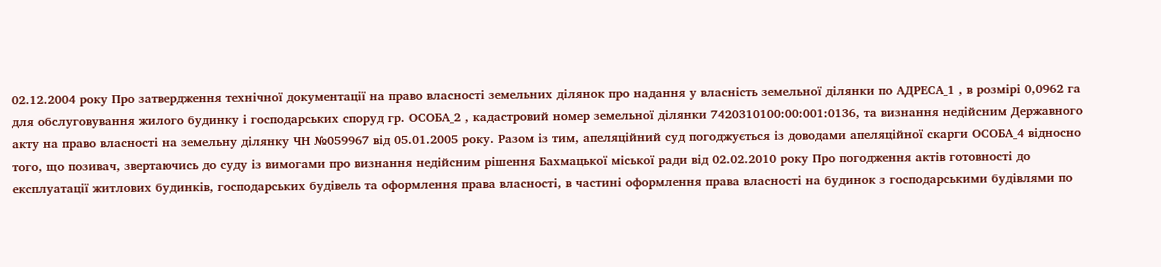02.12.2004 року Про затвердження технічної документації на право власності земельних ділянок про надання у власність земельної ділянки по АДРЕСА_1 , в розмірі 0,0962 га для обслуговування жилого будинку і господарських споруд гр. ОСОБА_2 , кадастровий номер земельної ділянки 7420310100:00:001:0136, та визнання недійсним Державного акту на право власності на земельну ділянку ЧН №059967 від 05.01.2005 року. Разом із тим, апеляційний суд погоджується із доводами апеляційної скарги ОСОБА_4 відносно того, що позивач, звертаючись до суду із вимогами про визнання недійсним рішення Бахмацької міської ради від 02.02.2010 року Про погодження актів готовності до експлуатації житлових будинків, господарських будівель та оформлення права власності, в частині оформлення права власності на будинок з господарськими будівлями по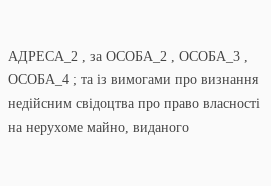АДРЕСА_2 , за ОСОБА_2 , ОСОБА_3 , ОСОБА_4 ; та із вимогами про визнання недійсним свідоцтва про право власності на нерухоме майно, виданого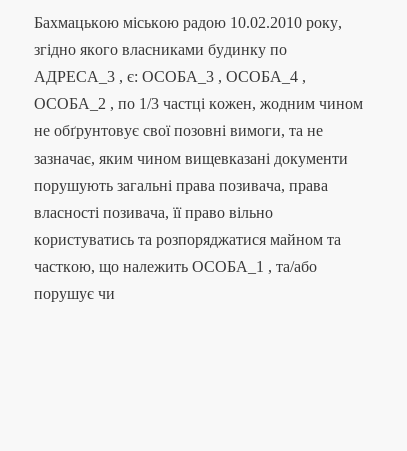Бахмацькою міською радою 10.02.2010 року, згідно якого власниками будинку по АДРЕСА_3 , є: ОСОБА_3 , ОСОБА_4 , ОСОБА_2 , по 1/3 частці кожен, жодним чином не обґрунтовує свої позовні вимоги, та не зазначає, яким чином вищевказані документи порушують загальні права позивача, права власності позивача, її право вільно користуватись та розпоряджатися майном та часткою, що належить ОСОБА_1 , та/або порушує чи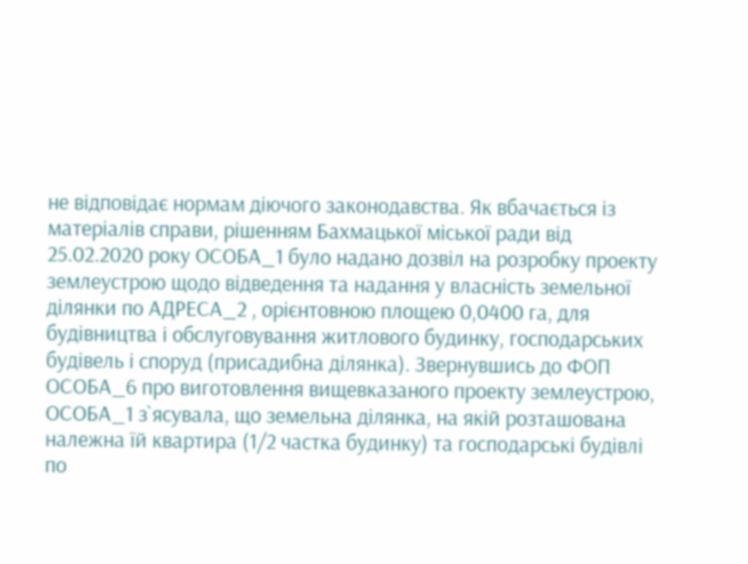не відповідає нормам діючого законодавства. Як вбачається із матеріалів справи, рішенням Бахмацької міської ради від 25.02.2020 року ОСОБА_1 було надано дозвіл на розробку проекту землеустрою щодо відведення та надання у власність земельної ділянки по АДРЕСА_2 , орієнтовною площею 0,0400 га, для будівництва і обслуговування житлового будинку, господарських будівель і споруд (присадибна ділянка). Звернувшись до ФОП ОСОБА_6 про виготовлення вищевказаного проекту землеустрою, ОСОБА_1 з`ясувала, що земельна ділянка, на якій розташована належна їй квартира (1/2 частка будинку) та господарські будівлі по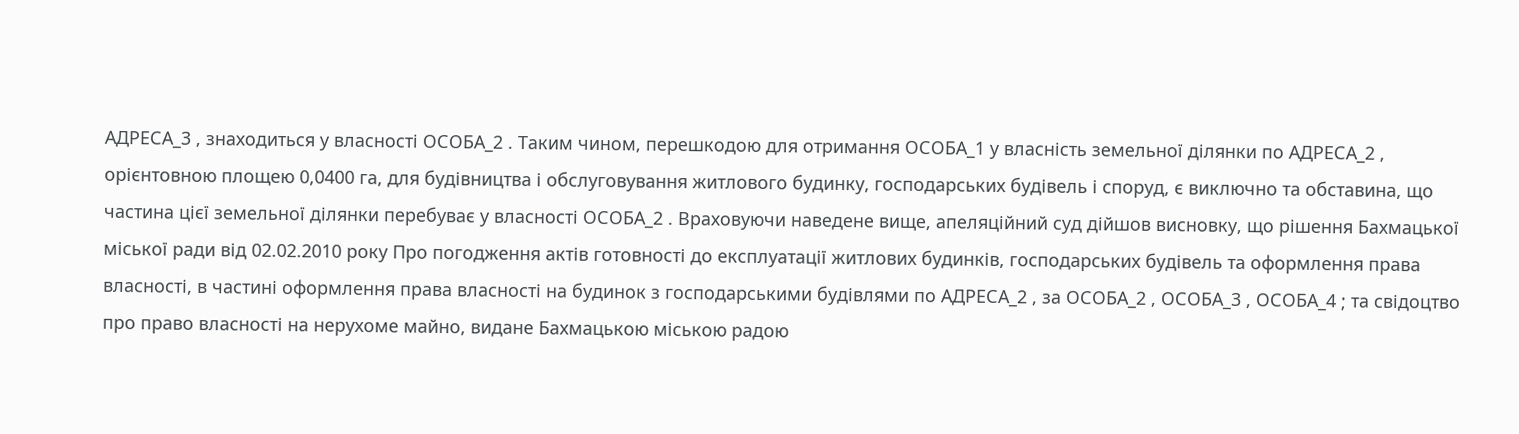АДРЕСА_3 , знаходиться у власності ОСОБА_2 . Таким чином, перешкодою для отримання ОСОБА_1 у власність земельної ділянки по АДРЕСА_2 , орієнтовною площею 0,0400 га, для будівництва і обслуговування житлового будинку, господарських будівель і споруд, є виключно та обставина, що частина цієї земельної ділянки перебуває у власності ОСОБА_2 . Враховуючи наведене вище, апеляційний суд дійшов висновку, що рішення Бахмацької міської ради від 02.02.2010 року Про погодження актів готовності до експлуатації житлових будинків, господарських будівель та оформлення права власності, в частині оформлення права власності на будинок з господарськими будівлями по АДРЕСА_2 , за ОСОБА_2 , ОСОБА_3 , ОСОБА_4 ; та свідоцтво про право власності на нерухоме майно, видане Бахмацькою міською радою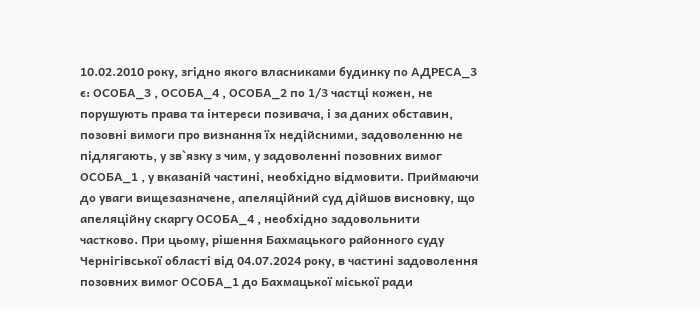10.02.2010 року, згідно якого власниками будинку по АДРЕСА_3 є: ОСОБА_3 , ОСОБА_4 , ОСОБА_2 по 1/3 частці кожен, не порушують права та інтереси позивача, і за даних обставин, позовні вимоги про визнання їх недійсними, задоволенню не підлягають, у зв`язку з чим, у задоволенні позовних вимог ОСОБА_1 , у вказаній частині, необхідно відмовити. Приймаючи до уваги вищезазначене, апеляційний суд дійшов висновку, що апеляційну скаргу ОСОБА_4 , необхідно задовольнити частково. При цьому, рішення Бахмацького районного суду Чернігівської області від 04.07.2024 року, в частині задоволення позовних вимог ОСОБА_1 до Бахмацької міської ради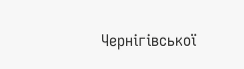Чернігівської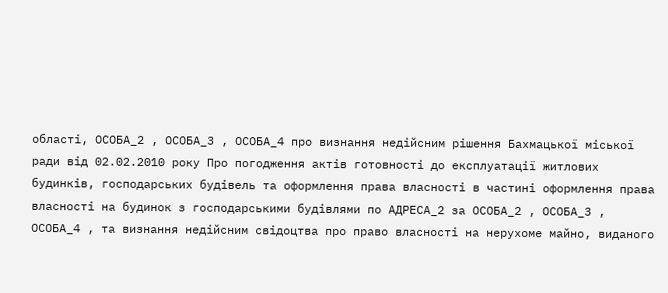області, ОСОБА_2 , ОСОБА_3 , ОСОБА_4 про визнання недійсним рішення Бахмацької міської ради від 02.02.2010 року Про погодження актів готовності до експлуатації житлових будинків, господарських будівель та оформлення права власності в частині оформлення права власності на будинок з господарськими будівлями по АДРЕСА_2 за ОСОБА_2 , ОСОБА_3 , ОСОБА_4 , та визнання недійсним свідоцтва про право власності на нерухоме майно, виданого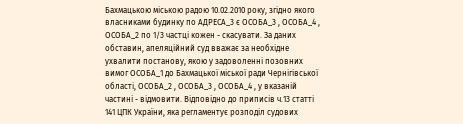Бахмацькою міською радою 10.02.2010 року, згідно якого власниками будинку по АДРЕСА_3 є ОСОБА_3 , ОСОБА_4 , ОСОБА_2 по 1/3 частці кожен - скасувати. За даних обставин, апеляційний суд вважає за необхідне ухвалити постанову, якою у задоволенні позовних вимог ОСОБА_1 до Бахмацької міської ради Чернігівської області, ОСОБА_2 , ОСОБА_3 , ОСОБА_4 , у вказаній частині - відмовити. Відповідно до приписів ч.13 статті 141 ЦПК України, яка регламентує розподіл судових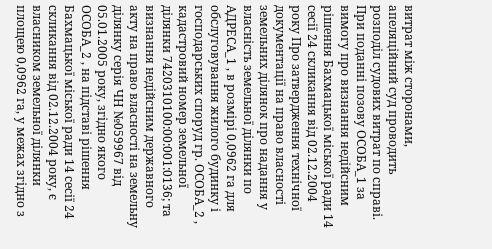витрат між сторонами, апеляційний суд проводить розподіл судових витрат по справі. При поданні позову ОСОБА_1 за вимогу про визнання недійсним рішення Бахмацької міської ради 14 сесії 24 скликання від 02.12.2004 року Про затвердження технічної документації на право власності земельних ділянок про надання у власність земельної ділянки по АДРЕСА_1 , в розмірі 0,0962 га для обслуговування жилого будинку і господарських споруд гр. ОСОБА_2 , кадастровий номер земельної ділянки 7420310100:00:001:0136; та визнання недійсним державного акту на право власності на земельну ділянку серія ЧН №059967 від 05.01.2005 року, згідно якого ОСОБА_2 , на підставі рішення Бахмацької міської ради 14 сесії 24 скликання від 02.12.2004 року, є власником земельної ділянки площею 0,0962 га, у межах згідно з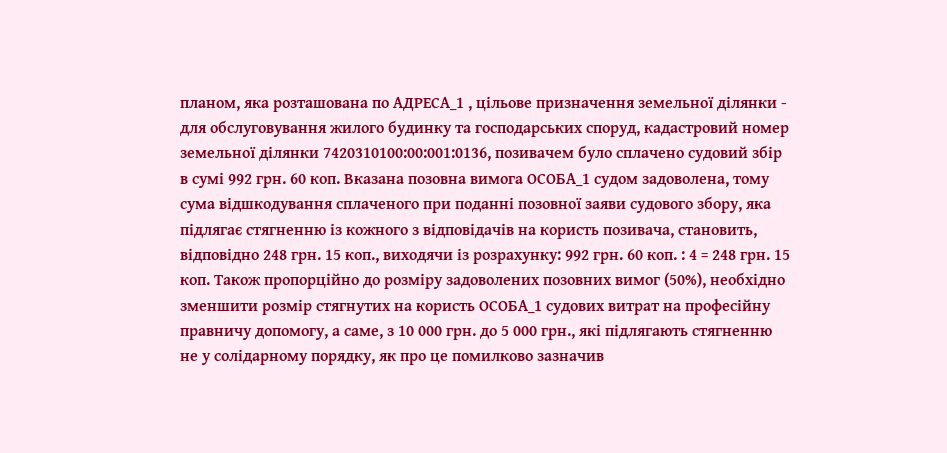планом, яка розташована по АДРЕСА_1 , цільове призначення земельної ділянки - для обслуговування жилого будинку та господарських споруд, кадастровий номер земельної ділянки 7420310100:00:001:0136, позивачем було сплачено судовий збір в сумі 992 грн. 60 коп. Вказана позовна вимога ОСОБА_1 судом задоволена, тому сума відшкодування сплаченого при поданні позовної заяви судового збору, яка підлягає стягненню із кожного з відповідачів на користь позивача, становить, відповідно 248 грн. 15 коп., виходячи із розрахунку: 992 грн. 60 коп. : 4 = 248 грн. 15 коп. Також пропорційно до розміру задоволених позовних вимог (50%), необхідно зменшити розмір стягнутих на користь ОСОБА_1 судових витрат на професійну правничу допомогу, а саме, з 10 000 грн. до 5 000 грн., які підлягають стягненню не у солідарному порядку, як про це помилково зазначив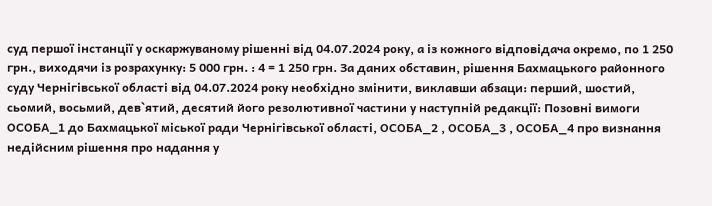суд першої інстанції у оскаржуваному рішенні від 04.07.2024 року, а із кожного відповідача окремо, по 1 250 грн., виходячи із розрахунку: 5 000 грн. : 4 = 1 250 грн. За даних обставин, рішення Бахмацького районного суду Чернігівської області від 04.07.2024 року необхідно змінити, виклавши абзаци: перший, шостий, сьомий, восьмий, дев`ятий, десятий його резолютивної частини у наступній редакції: Позовні вимоги ОСОБА_1 до Бахмацької міської ради Чернігівської області, ОСОБА_2 , ОСОБА_3 , ОСОБА_4 про визнання недійсним рішення про надання у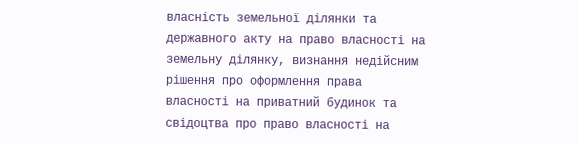власність земельної ділянки та державного акту на право власності на земельну ділянку, визнання недійсним рішення про оформлення права власності на приватний будинок та свідоцтва про право власності на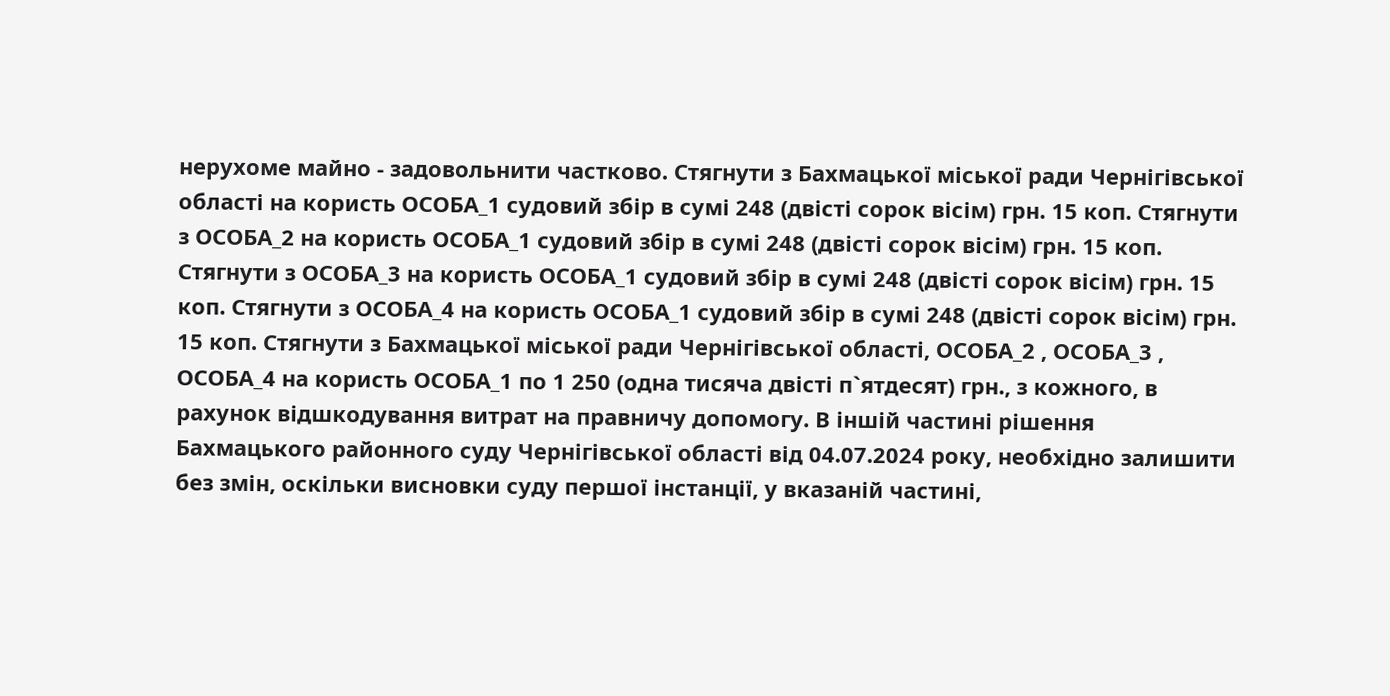нерухоме майно - задовольнити частково. Стягнути з Бахмацької міської ради Чернігівської області на користь ОСОБА_1 судовий збір в сумі 248 (двісті сорок вісім) грн. 15 коп. Стягнути з ОСОБА_2 на користь ОСОБА_1 судовий збір в сумі 248 (двісті сорок вісім) грн. 15 коп. Стягнути з ОСОБА_3 на користь ОСОБА_1 судовий збір в сумі 248 (двісті сорок вісім) грн. 15 коп. Стягнути з ОСОБА_4 на користь ОСОБА_1 судовий збір в сумі 248 (двісті сорок вісім) грн. 15 коп. Стягнути з Бахмацької міської ради Чернігівської області, ОСОБА_2 , ОСОБА_3 , ОСОБА_4 на користь ОСОБА_1 по 1 250 (одна тисяча двісті п`ятдесят) грн., з кожного, в рахунок відшкодування витрат на правничу допомогу. В іншій частині рішення Бахмацького районного суду Чернігівської області від 04.07.2024 року, необхідно залишити без змін, оскільки висновки суду першої інстанції, у вказаній частині,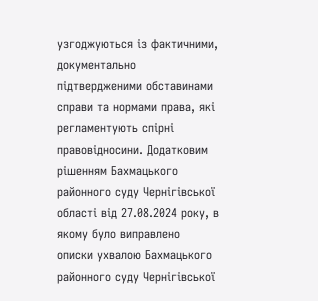узгоджуються із фактичними, документально підтвердженими обставинами справи та нормами права, які регламентують спірні правовідносини. Додатковим рішенням Бахмацького районного суду Чернігівської області від 27.08.2024 року, в якому було виправлено описки ухвалою Бахмацького районного суду Чернігівської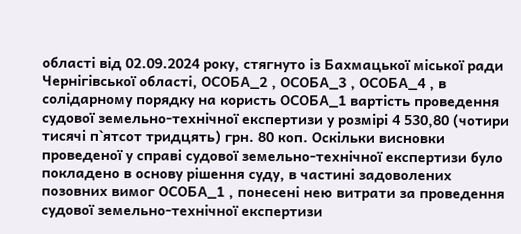області від 02.09.2024 року, стягнуто із Бахмацької міської ради Чернігівської області, ОСОБА_2 , ОСОБА_3 , ОСОБА_4 , в солідарному порядку на користь ОСОБА_1 вартість проведення судової земельно-технічної експертизи у розмірі 4 530,80 (чотири тисячі п`ятсот тридцять) грн. 80 коп. Оскільки висновки проведеної у справі судової земельно-технічної експертизи було покладено в основу рішення суду, в частині задоволених позовних вимог ОСОБА_1 , понесені нею витрати за проведення судової земельно-технічної експертизи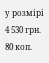у розмірі 4 530 грн. 80 коп.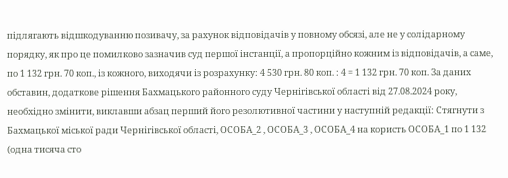підлягають відшкодуванню позивачу, за рахунок відповідачів у повному обсязі, але не у солідарному порядку, як про це помилково зазначив суд першої інстанції, а пропорційно кожним із відповідачів, а саме, по 1 132 грн. 70 коп., із кожного, виходячи із розрахунку: 4 530 грн. 80 коп. : 4 = 1 132 грн. 70 коп. За даних обставин, додаткове рішення Бахмацького районного суду Чернігівської області від 27.08.2024 року, необхідно змінити, виклавши абзац перший його резолютивної частини у наступній редакції: Стягнути з Бахмацької міської ради Чернігівської області, ОСОБА_2 , ОСОБА_3 , ОСОБА_4 на користь ОСОБА_1 по 1 132 (одна тисяча сто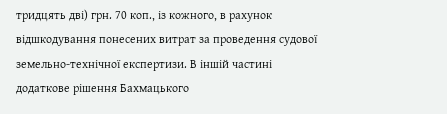тридцять дві) грн. 70 коп., із кожного, в рахунок відшкодування понесених витрат за проведення судової земельно-технічної експертизи. В іншій частині додаткове рішення Бахмацького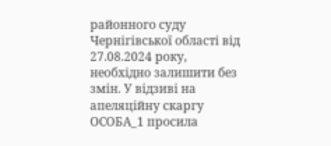районного суду Чернігівської області від 27.08.2024 року, необхідно залишити без змін. У відзиві на апеляційну скаргу ОСОБА_1 просила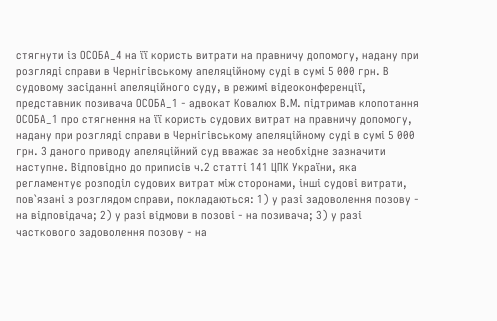стягнути із ОСОБА_4 на її користь витрати на правничу допомогу, надану при розгляді справи в Чернігівському апеляційному суді в сумі 5 000 грн. В судовому засіданні апеляційного суду, в режимі відеоконференції, представник позивача ОСОБА_1 - адвокат Ковалюх В.М. підтримав клопотання ОСОБА_1 про стягнення на її користь судових витрат на правничу допомогу, надану при розгляді справи в Чернігівському апеляційному суді в сумі 5 000 грн. З даного приводу апеляційний суд вважає за необхідне зазначити наступне. Відповідно до приписів ч.2 статті 141 ЦПК України, яка регламентує розподіл судових витрат між сторонами, інші судові витрати, пов`язані з розглядом справи, покладаються: 1) у разі задоволення позову - на відповідача; 2) у разі відмови в позові - на позивача; 3) у разі часткового задоволення позову - на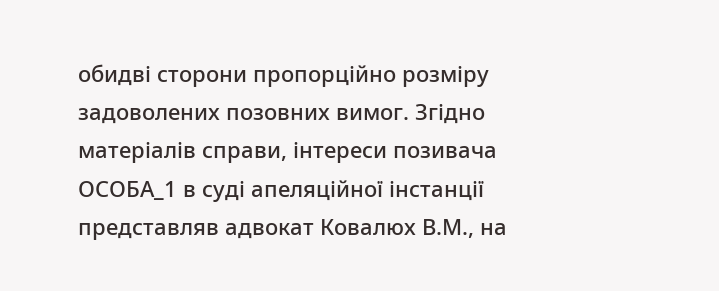обидві сторони пропорційно розміру задоволених позовних вимог. Згідно матеріалів справи, інтереси позивача ОСОБА_1 в суді апеляційної інстанції представляв адвокат Ковалюх В.М., на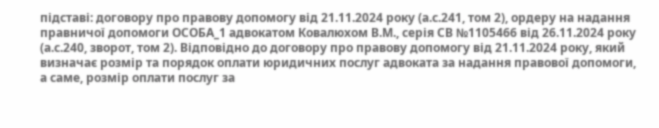підставі: договору про правову допомогу від 21.11.2024 року (а.с.241, том 2), ордеру на надання правничої допомоги ОСОБА_1 адвокатом Ковалюхом В.М., серія СВ №1105466 від 26.11.2024 року (а.с.240, зворот, том 2). Відповідно до договору про правову допомогу від 21.11.2024 року, який визначає розмір та порядок оплати юридичних послуг адвоката за надання правової допомоги, а саме, розмір оплати послуг за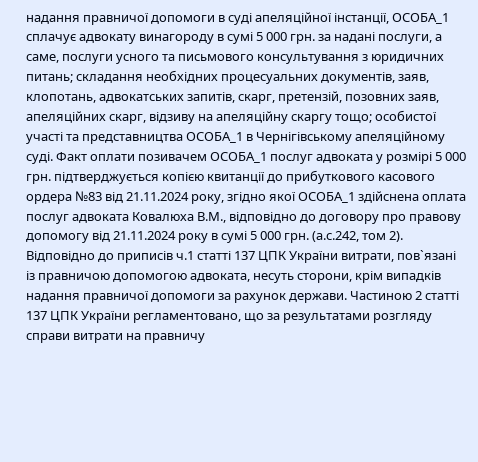надання правничої допомоги в суді апеляційної інстанції, ОСОБА_1 сплачує адвокату винагороду в сумі 5 000 грн. за надані послуги, а саме, послуги усного та письмового консультування з юридичних питань; складання необхідних процесуальних документів, заяв, клопотань, адвокатських запитів, скарг, претензій, позовних заяв, апеляційних скарг, відзиву на апеляційну скаргу тощо; особистої участі та представництва ОСОБА_1 в Чернігівському апеляційному суді. Факт оплати позивачем ОСОБА_1 послуг адвоката у розмірі 5 000 грн. підтверджується копією квитанції до прибуткового касового ордера №83 від 21.11.2024 року, згідно якої ОСОБА_1 здійснена оплата послуг адвоката Ковалюха В.М., відповідно до договору про правову допомогу від 21.11.2024 року в сумі 5 000 грн. (а.с.242, том 2). Відповідно до приписів ч.1 статті 137 ЦПК України витрати, пов`язані із правничою допомогою адвоката, несуть сторони, крім випадків надання правничої допомоги за рахунок держави. Частиною 2 статті 137 ЦПК України регламентовано, що за результатами розгляду справи витрати на правничу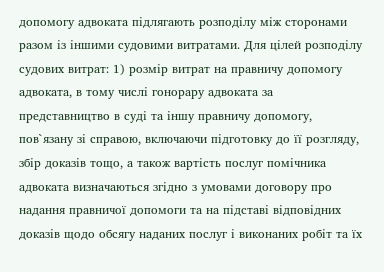допомогу адвоката підлягають розподілу між сторонами разом із іншими судовими витратами. Для цілей розподілу судових витрат: 1) розмір витрат на правничу допомогу адвоката, в тому числі гонорару адвоката за представництво в суді та іншу правничу допомогу, пов`язану зі справою, включаючи підготовку до її розгляду, збір доказів тощо, а також вартість послуг помічника адвоката визначаються згідно з умовами договору про надання правничої допомоги та на підставі відповідних доказів щодо обсягу наданих послуг і виконаних робіт та їх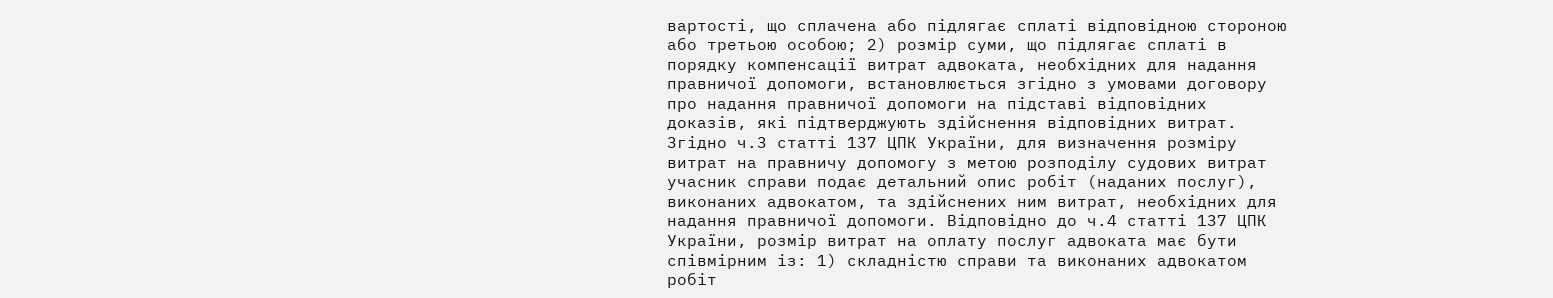вартості, що сплачена або підлягає сплаті відповідною стороною або третьою особою; 2) розмір суми, що підлягає сплаті в порядку компенсації витрат адвоката, необхідних для надання правничої допомоги, встановлюється згідно з умовами договору про надання правничої допомоги на підставі відповідних доказів, які підтверджують здійснення відповідних витрат. Згідно ч.3 статті 137 ЦПК України, для визначення розміру витрат на правничу допомогу з метою розподілу судових витрат учасник справи подає детальний опис робіт (наданих послуг), виконаних адвокатом, та здійснених ним витрат, необхідних для надання правничої допомоги. Відповідно до ч.4 статті 137 ЦПК України, розмір витрат на оплату послуг адвоката має бути співмірним із: 1) складністю справи та виконаних адвокатом робіт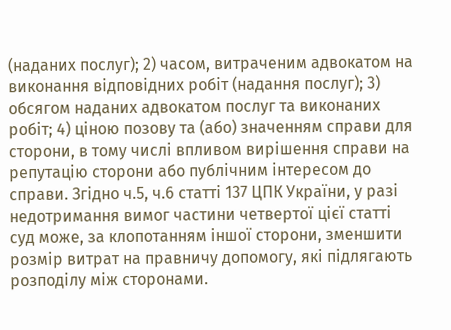(наданих послуг); 2) часом, витраченим адвокатом на виконання відповідних робіт (надання послуг); 3) обсягом наданих адвокатом послуг та виконаних робіт; 4) ціною позову та (або) значенням справи для сторони, в тому числі впливом вирішення справи на репутацію сторони або публічним інтересом до справи. Згідно ч.5, ч.6 статті 137 ЦПК України, у разі недотримання вимог частини четвертої цієї статті суд може, за клопотанням іншої сторони, зменшити розмір витрат на правничу допомогу, які підлягають розподілу між сторонами.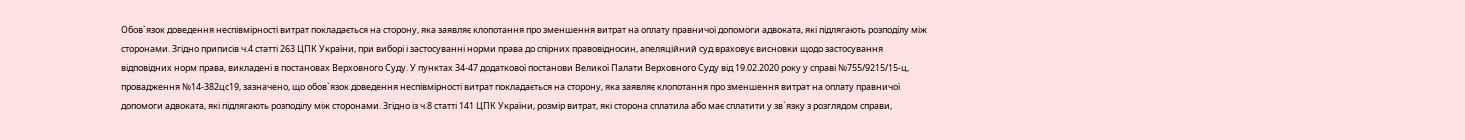Обов`язок доведення неспівмірності витрат покладається на сторону, яка заявляє клопотання про зменшення витрат на оплату правничої допомоги адвоката, які підлягають розподілу між сторонами. Згідно приписів ч.4 статті 263 ЦПК України, при виборі і застосуванні норми права до спірних правовідносин, апеляційний суд враховує висновки щодо застосування відповідних норм права, викладені в постановах Верховного Суду. У пунктах 34-47 додаткової постанови Великої Палати Верховного Суду від 19.02.2020 року у справі №755/9215/15-ц, провадження №14-382цс19, зазначено, що обов`язок доведення неспівмірності витрат покладається на сторону, яка заявляє клопотання про зменшення витрат на оплату правничої допомоги адвоката, які підлягають розподілу між сторонами. Згідно із ч.8 статті 141 ЦПК України, розмір витрат, які сторона сплатила або має сплатити у зв`язку з розглядом справи,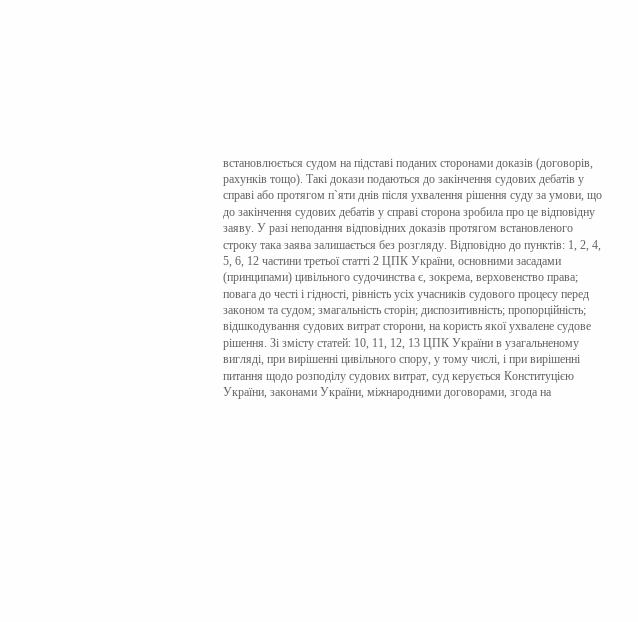встановлюється судом на підставі поданих сторонами доказів (договорів, рахунків тощо). Такі докази подаються до закінчення судових дебатів у справі або протягом п`яти днів після ухвалення рішення суду за умови, що до закінчення судових дебатів у справі сторона зробила про це відповідну заяву. У разі неподання відповідних доказів протягом встановленого строку така заява залишається без розгляду. Відповідно до пунктів: 1, 2, 4, 5, 6, 12 частини третьої статті 2 ЦПК України, основними засадами (принципами) цивільного судочинства є, зокрема, верховенство права; повага до честі і гідності, рівність усіх учасників судового процесу перед законом та судом; змагальність сторін; диспозитивність; пропорційність; відшкодування судових витрат сторони, на користь якої ухвалене судове рішення. Зі змісту статей: 10, 11, 12, 13 ЦПК України в узагальненому вигляді, при вирішенні цивільного спору, у тому числі, і при вирішенні питання щодо розподілу судових витрат, суд керується Конституцією України, законами України, міжнародними договорами, згода на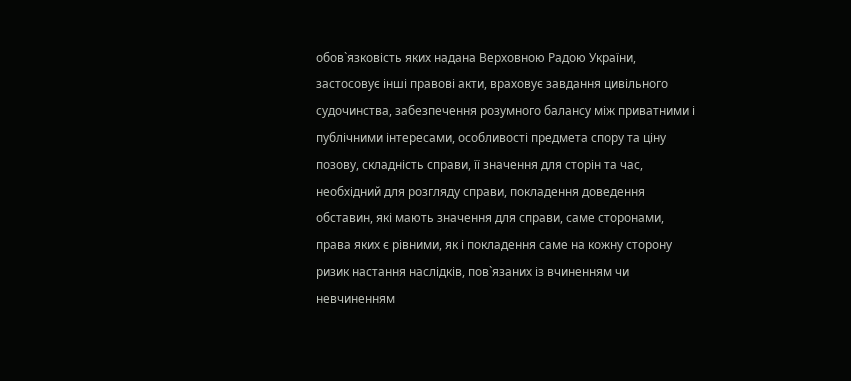обов`язковість яких надана Верховною Радою України, застосовує інші правові акти, враховує завдання цивільного судочинства, забезпечення розумного балансу між приватними і публічними інтересами, особливості предмета спору та ціну позову, складність справи, її значення для сторін та час, необхідний для розгляду справи, покладення доведення обставин, які мають значення для справи, саме сторонами, права яких є рівними, як і покладення саме на кожну сторону ризик настання наслідків, пов`язаних із вчиненням чи невчиненням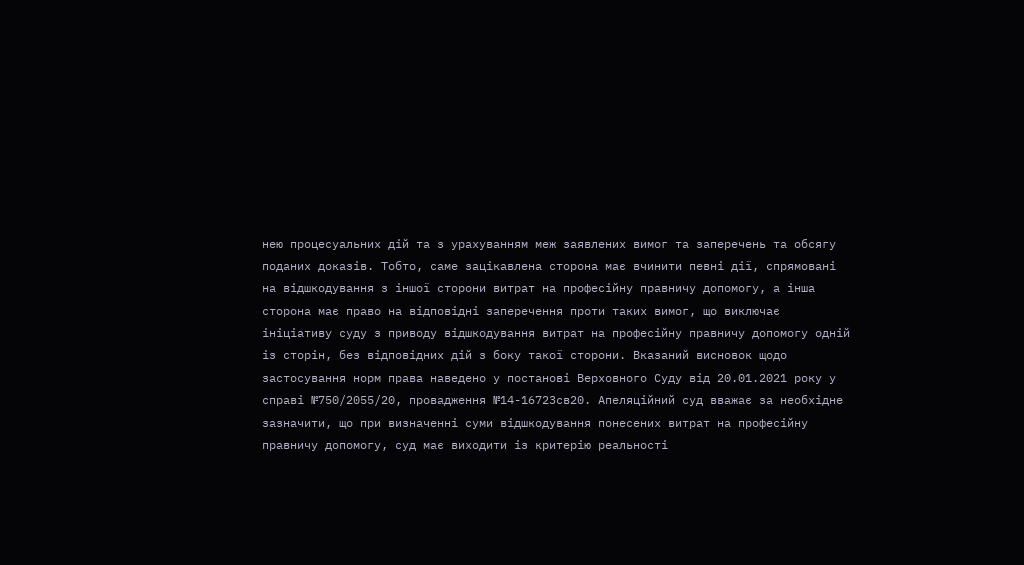нею процесуальних дій та з урахуванням меж заявлених вимог та заперечень та обсягу поданих доказів. Тобто, саме зацікавлена сторона має вчинити певні дії, спрямовані на відшкодування з іншої сторони витрат на професійну правничу допомогу, а інша сторона має право на відповідні заперечення проти таких вимог, що виключає ініціативу суду з приводу відшкодування витрат на професійну правничу допомогу одній із сторін, без відповідних дій з боку такої сторони. Вказаний висновок щодо застосування норм права наведено у постанові Верховного Суду від 20.01.2021 року у справі №750/2055/20, провадження №14-16723св20. Апеляційний суд вважає за необхідне зазначити, що при визначенні суми відшкодування понесених витрат на професійну правничу допомогу, суд має виходити із критерію реальності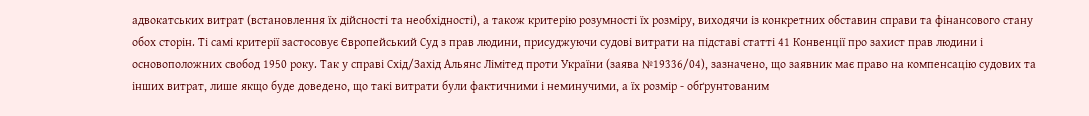адвокатських витрат (встановлення їх дійсності та необхідності), а також критерію розумності їх розміру, виходячи із конкретних обставин справи та фінансового стану обох сторін. Ті самі критерії застосовує Європейський Суд з прав людини, присуджуючи судові витрати на підставі статті 41 Конвенції про захист прав людини і основоположних свобод 1950 року. Так у справі Схід/Захід Альянс Лімітед проти України (заява №19336/04), зазначено, що заявник має право на компенсацію судових та інших витрат, лише якщо буде доведено, що такі витрати були фактичними і неминучими, а їх розмір - обґрунтованим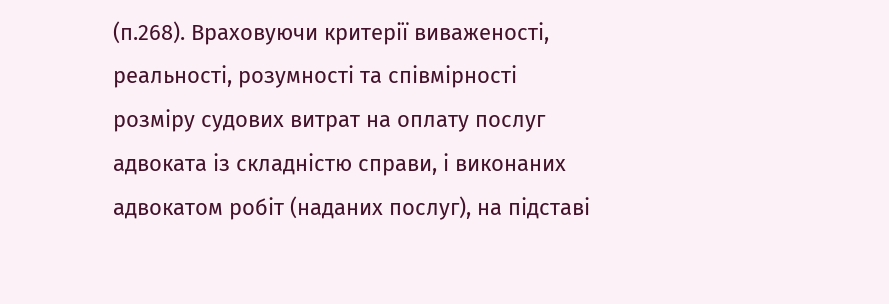(п.268). Враховуючи критерії виваженості, реальності, розумності та співмірності розміру судових витрат на оплату послуг адвоката із складністю справи, і виконаних адвокатом робіт (наданих послуг), на підставі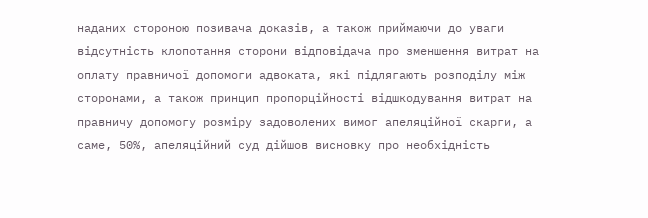наданих стороною позивача доказів, а також приймаючи до уваги відсутність клопотання сторони відповідача про зменшення витрат на оплату правничої допомоги адвоката, які підлягають розподілу між сторонами, а також принцип пропорційності відшкодування витрат на правничу допомогу розміру задоволених вимог апеляційної скарги, а саме, 50%, апеляційний суд дійшов висновку про необхідність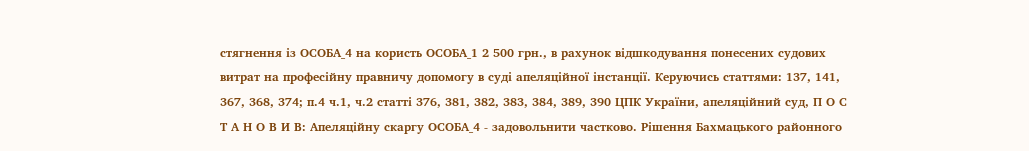стягнення із ОСОБА_4 на користь ОСОБА_1 2 500 грн., в рахунок відшкодування понесених судових витрат на професійну правничу допомогу в суді апеляційної інстанції. Керуючись статтями: 137, 141, 367, 368, 374; п.4 ч.1, ч.2 статті 376, 381, 382, 383, 384, 389, 390 ЦПК України, апеляційний суд, П О С Т А Н О В И В: Апеляційну скаргу ОСОБА_4 - задовольнити частково. Рішення Бахмацького районного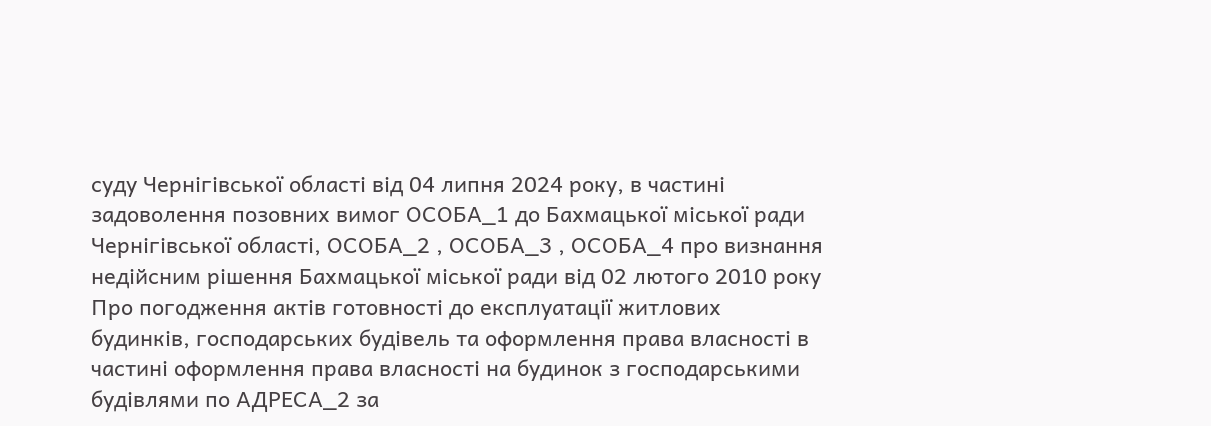суду Чернігівської області від 04 липня 2024 року, в частині задоволення позовних вимог ОСОБА_1 до Бахмацької міської ради Чернігівської області, ОСОБА_2 , ОСОБА_3 , ОСОБА_4 про визнання недійсним рішення Бахмацької міської ради від 02 лютого 2010 року Про погодження актів готовності до експлуатації житлових будинків, господарських будівель та оформлення права власності в частині оформлення права власності на будинок з господарськими будівлями по АДРЕСА_2 за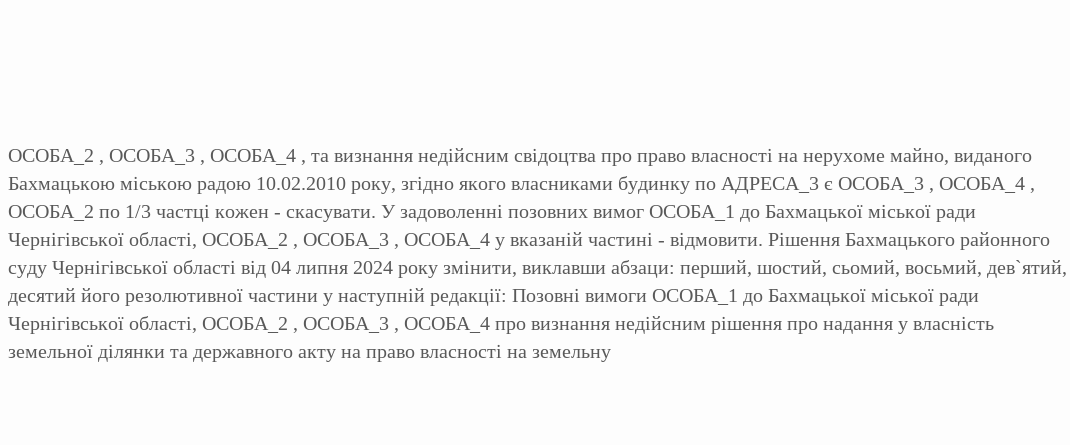ОСОБА_2 , ОСОБА_3 , ОСОБА_4 , та визнання недійсним свідоцтва про право власності на нерухоме майно, виданого Бахмацькою міською радою 10.02.2010 року, згідно якого власниками будинку по АДРЕСА_3 є ОСОБА_3 , ОСОБА_4 , ОСОБА_2 по 1/3 частці кожен - скасувати. У задоволенні позовних вимог ОСОБА_1 до Бахмацької міської ради Чернігівської області, ОСОБА_2 , ОСОБА_3 , ОСОБА_4 у вказаній частині - відмовити. Рішення Бахмацького районного суду Чернігівської області від 04 липня 2024 року змінити, виклавши абзаци: перший, шостий, сьомий, восьмий, дев`ятий, десятий його резолютивної частини у наступній редакції: Позовні вимоги ОСОБА_1 до Бахмацької міської ради Чернігівської області, ОСОБА_2 , ОСОБА_3 , ОСОБА_4 про визнання недійсним рішення про надання у власність земельної ділянки та державного акту на право власності на земельну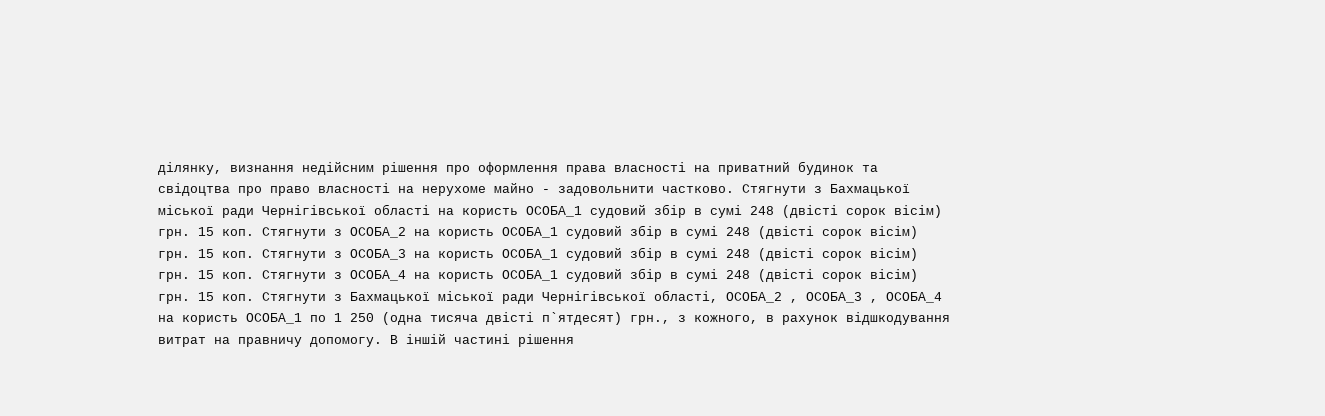ділянку, визнання недійсним рішення про оформлення права власності на приватний будинок та свідоцтва про право власності на нерухоме майно - задовольнити частково. Стягнути з Бахмацької міської ради Чернігівської області на користь ОСОБА_1 судовий збір в сумі 248 (двісті сорок вісім) грн. 15 коп. Стягнути з ОСОБА_2 на користь ОСОБА_1 судовий збір в сумі 248 (двісті сорок вісім) грн. 15 коп. Стягнути з ОСОБА_3 на користь ОСОБА_1 судовий збір в сумі 248 (двісті сорок вісім) грн. 15 коп. Стягнути з ОСОБА_4 на користь ОСОБА_1 судовий збір в сумі 248 (двісті сорок вісім) грн. 15 коп. Стягнути з Бахмацької міської ради Чернігівської області, ОСОБА_2 , ОСОБА_3 , ОСОБА_4 на користь ОСОБА_1 по 1 250 (одна тисяча двісті п`ятдесят) грн., з кожного, в рахунок відшкодування витрат на правничу допомогу. В іншій частині рішення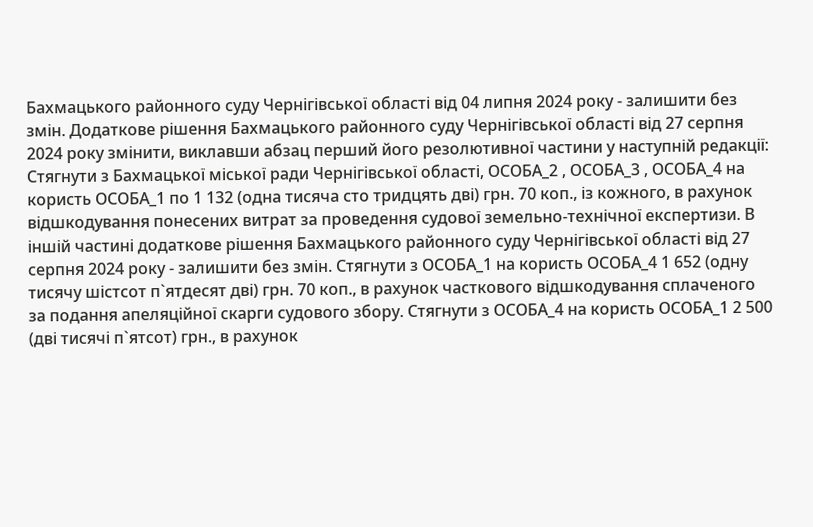Бахмацького районного суду Чернігівської області від 04 липня 2024 року - залишити без змін. Додаткове рішення Бахмацького районного суду Чернігівської області від 27 серпня 2024 року змінити, виклавши абзац перший його резолютивної частини у наступній редакції: Стягнути з Бахмацької міської ради Чернігівської області, ОСОБА_2 , ОСОБА_3 , ОСОБА_4 на користь ОСОБА_1 по 1 132 (одна тисяча сто тридцять дві) грн. 70 коп., із кожного, в рахунок відшкодування понесених витрат за проведення судової земельно-технічної експертизи. В іншій частині додаткове рішення Бахмацького районного суду Чернігівської області від 27 серпня 2024 року - залишити без змін. Стягнути з ОСОБА_1 на користь ОСОБА_4 1 652 (одну тисячу шістсот п`ятдесят дві) грн. 70 коп., в рахунок часткового відшкодування сплаченого за подання апеляційної скарги судового збору. Стягнути з ОСОБА_4 на користь ОСОБА_1 2 500 (дві тисячі п`ятсот) грн., в рахунок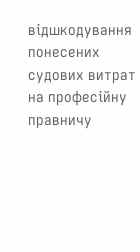відшкодування понесених судових витрат на професійну правничу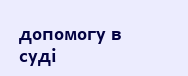допомогу в суді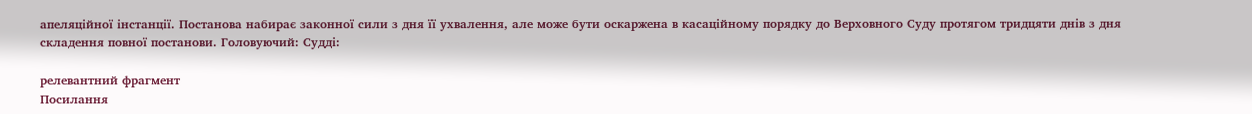апеляційної інстанції. Постанова набирає законної сили з дня її ухвалення, але може бути оскаржена в касаційному порядку до Верховного Суду протягом тридцяти днів з дня складення повної постанови. Головуючий: Судді:

релевантний фрагмент
Посилання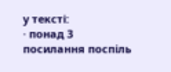у тексті:
· понад 3 посилання поспіль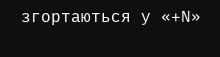згортаються у «+N»